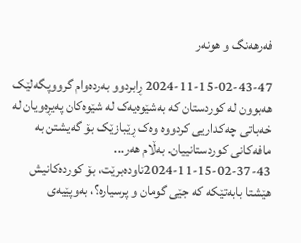فه‌رهه‌نگ‌ و هونه‌ر

2024-11-15-02-43-47 ڕابردوو بەردەوام گرووپگەلێک هەبوون لە کوردستان کە بەشێوەیەک لە شێوەکان پەیڕەویان لە خەباتی چەکداریی کردووە وەک ڕێبازێک بۆ گەیشتن بە مافەکانی کوردستانییان. بەڵام هەر...
2024-11-15-02-37-43ناودەبرێت، بۆ کوردەکانیش هێشتا بابەتێکە کە جێی گومان و پرسیارە؟، بەوپێیەی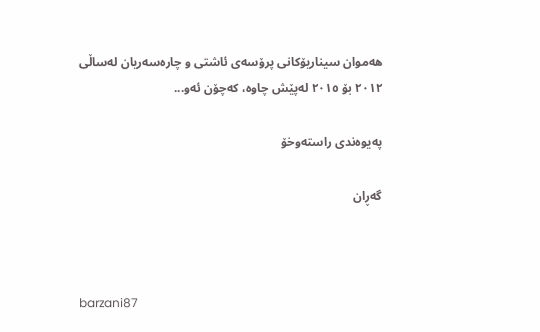هەموان سیناریۆکانی پرۆسەی ئاشتی و چارەسەریان لەساڵی ٢٠١٢ بۆ ٢٠١٥ لەپێش چاوە، کەچۆن ئەو...

په‌یوه‌ندی راسته‌وخۆ

گه‌ڕان



barzani87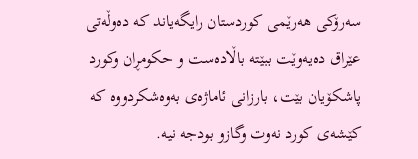سه‌رۆكی‌ هه‌رێمی‌ كوردستان رایگه‌یاند كه‌ ده‌وڵه‌تی‌ عێراق ده‌یه‌وێت ببێته‌ باڵاده‌ست و حكومڕان وكورد پاشكۆیان بێت، بارزانی‌ ئاماژه‌ی‌ به‌وه‌شكردووه‌ كه‌ كێشه‌ی‌ كورد نه‌وت وگازو بودجه‌ نیه‌.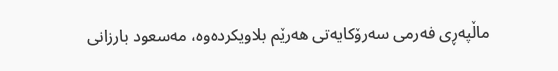ماڵپه‌ڕی‌ فه‌رمی‌ سه‌رۆكایه‌تی‌ هه‌رێم بلاویكرده‌وه‌، مه‌سعود بارزانی‌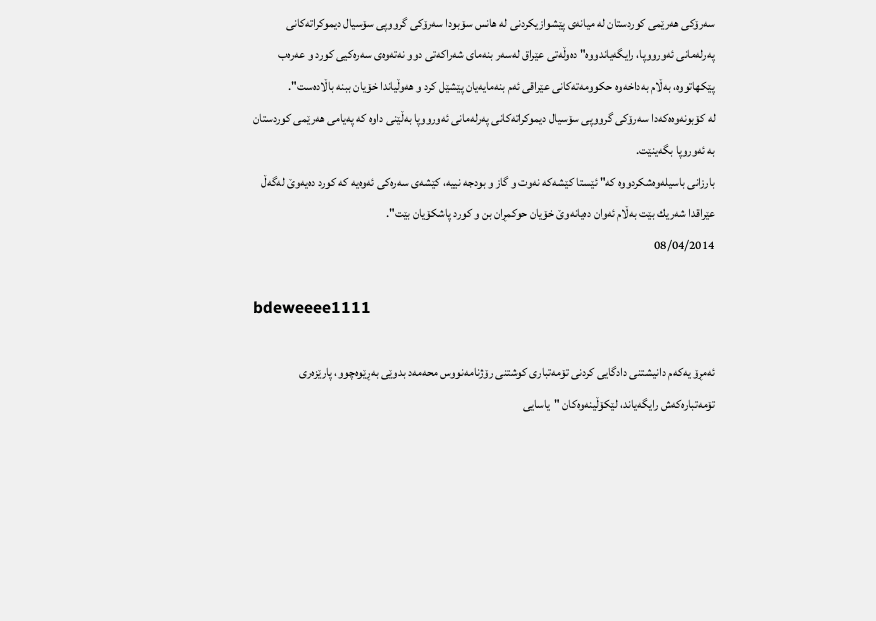سه‌رۆكی‌ هه‌رێمی‌ كوردستان له‌ میانه‌ی‌ پێشوازیكردنی‌ له‌ هانس سۆبودا سەرۆكی گرووپی سۆسیال دیموكراتەكانی پەرلەمانی ئەورووپا، رایگه‌یاندووه‌" دەوڵەتی عێراق لەسەر بنەمای شەراكەتی دوو نەتەوەی سەرەكیی كورد و عەرەب پێكهاتووە، بەڵام بەداخەوە حكوومەتەكانی عێراقی ئەم بنەمایەیان پێشێل كرد و هەوڵیاندا خۆیان ببنە باڵادەست".
له‌ كۆبونه‌وه‌ه‌كه‌دا سەرۆكی گرووپی سۆسیال دیموكراتەكانی پەرلەمانی ئەورووپا به‌ڵێنی‌ داوه‌ كه‌ په‌یامی‌ هه‌رێمی‌ كوردستان به‌ ئه‌وروپا بگه‌ینێت.
بارزانی‌ باسیله‌وه‌شكردووه‌ كه‌" ئێستا كێشەكە نەوت و گاز و بودجە نییە، كێشەی سەرەكی ئەوەیە كە كورد دەیەوێ لەگەڵ عێراقدا شەریك بێت بەڵام ئەوان دەیانەوێ خۆیان حوكمڕان بن و كورد پاشكۆیان بێت".
08/04/2014

bdeweeee1111

ئه‌مڕۆ یه‌كه‌م دانیشتنی‌ دادگایی كردنی‌ تۆمه‌تباری‌ كوشتنی‌ رۆژنامه‌نووس محه‌مه‌د بدوێی‌ به‌ڕێوه‌چوو، پارێزه‌ری‌ تۆمه‌تباره‌كه‌ش رایگه‌یاند، لێكۆڵینه‌وه‌كان "یاسایی‌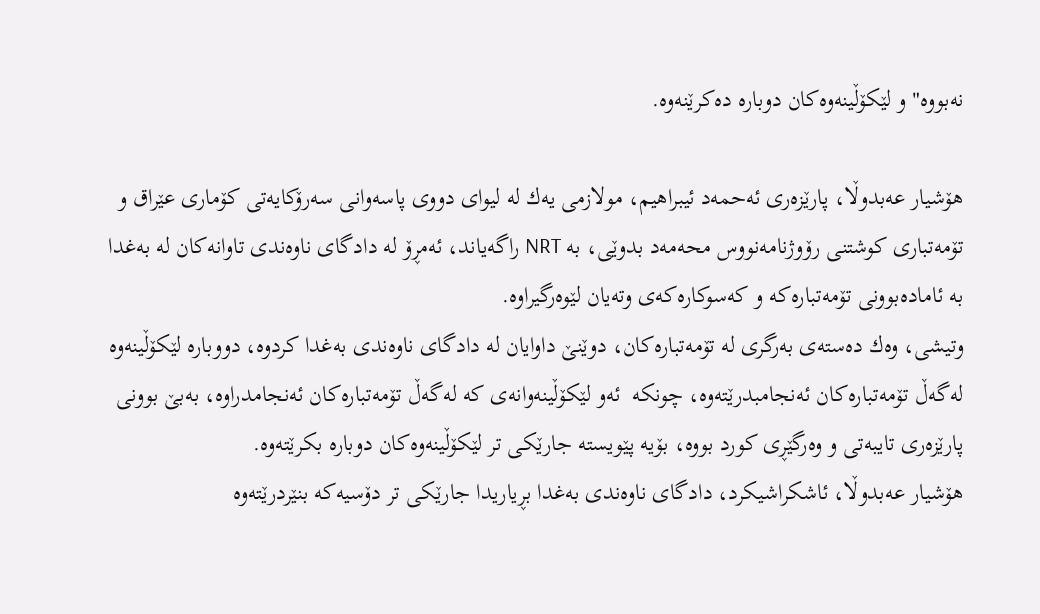نه‌بووه‌" و لێكۆڵینه‌وه‌كان دوباره‌ ده‌كرێنه‌وه‌.

هۆشیار عه‌بدوڵا، پارێزه‌ری ئه‌حمه‌د ئیبراهیم، مولازمی‌ یه‌ك له‌ لیوای‌ دووی‌ پاسه‌وانی‌ سه‌رۆكایه‌تی‌ كۆماری‌ عێراق و تۆمه‌تباری‌ كوشتنی‌ رۆ‌وژنامه‌نووس محه‌مه‌د بدوێی‌، به‌ NRT راگه‌یاند، ئه‌مڕۆ له‌ دادگای‌ ناوه‌ندی‌ تاوانه‌كان له‌ به‌غدا به‌ ئاماده‌بوونی‌ تۆمه‌تباره‌كه‌ و كه‌سوكاره‌كه‌ی‌ وته‌یان لێوه‌رگیراوه‌.
وتیشی‌، وه‌ك ده‌سته‌ی‌ به‌رگری‌ له‌ تۆمه‌تباره‌كان، دوێنێ‌ داوایان له‌ دادگای ناوه‌ندی به‌غدا كردوه‌، دووباره‌ لێكۆڵینه‌وه‌ له‌گه‌ڵ تۆمه‌تباره‌كان ئه‌نجامبدرێته‌وه‌، چونكه‌  ئه‌و لێكۆڵینه‌وانه‌ی‌ كه‌ له‌گه‌ڵ تۆمه‌تباره‌كان ئه‌نجامدراوه‌، به‌بێ‌ بوونی پارێزه‌ری تایبه‌تی و وه‌رگێڕی كورد بووه‌، بۆیه‌ پێویسته‌ جارێكی‌ تر لێكۆڵینه‌وه‌كان دوباره‌ بكرێته‌وه‌.
هۆشیار عه‌بدوڵا، ئاشكراشیكرد، دادگای‌ ناوه‌ندی‌ به‌غدا بڕیاریدا جارێكی‌ تر دۆسیه‌كه‌ بنێردرێته‌وه‌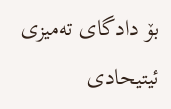بۆ دادگای‌ ته‌میزی‌ ئیتیحادی‌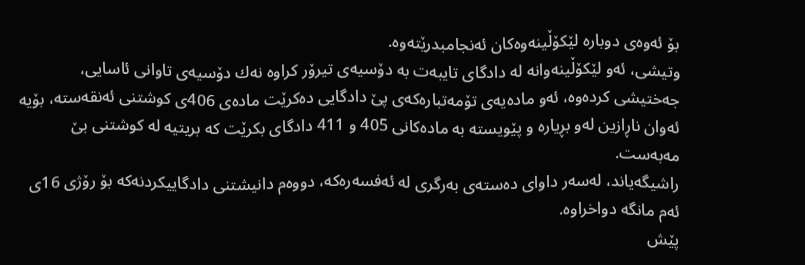بۆ ئه‌وه‌ی‌ دوباره‌ لێكۆڵینه‌وه‌كان ئه‌نجامبدرێته‌وه‌.
وتیشی‌، ئه‌و لێكۆڵینه‌وانه‌ له‌ دادگای‌ تایبه‌ت به‌ دۆسیه‌ی‌ تیرۆر كراوه‌ نه‌ك دۆسیه‌ی‌ تاوانی‌ ئاسایی‌، جه‌ختیشی‌ كرده‌وه‌، ئه‌و ماده‌یه‌ی‌ تۆمه‌تباره‌كه‌ی‌ پێ‌ دادگایی‌ ده‌كرێت ماده‌ی‌ 406ی‌ كوشتنی‌ ئه‌نقه‌سته‌، بۆیه‌ ئه‌وان ناڕازین له‌و بڕیاره‌ و پێویسته‌ به‌ ماده‌كانی‌ 405 و 411 دادگای‌ بكرێت كه‌ بریتیه‌ له‌ كوشتنی‌ بێ‌ مه‌به‌ست.
راشیگه‌یاند، له‌سه‌ر داوای‌ ده‌سته‌ی‌ به‌رگری‌ له‌ ئه‌فسه‌ره‌كه‌، دووه‌م دانیشتنی دادگاییكردنه‌كه‌ بۆ رۆژی‌ 16ی‌ ئه‌م مانگه‌ دواخراوه‌.
پێش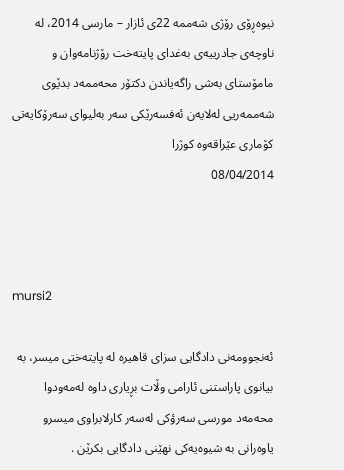نیوه‌ڕۆی‌ رۆژی‌ شه‌ممه‌ 22ی‌ ئازار – مارسی‌ 2014، له‌ ناوچه‌ی‌ جادرییه‌ی‌ به‌غدای‌ پایته‌خت رۆژنامه‌وان و مامۆستای‌ به‌شی‌ راگه‌یاندن دكتۆر محه‌ممه‌د بدێوی‌ شه‌ممه‌ریی‌ له‌لایه‌ن ئه‌فسه‌رێكی‌ سه‌ر به‌لیوای‌ سه‌رۆكایه‌تی‌ كۆماری‌ عێراقه‌وه‌ كوژرا
08/04/2014



mursi2

ئەنجوومەنی دادگايی سزای قاھیرە له‌ پایته‌ختی‌ میسر، به‌ بیانوی‌ پاراستنی‌ ئارامی‌ وڵات بڕیاری داوە لەمەودوا محه‌مه‌د مورسی‌ سه‌رؤكی‌ له‌سه‌ر كارلابراوی‌ میسرو یاوەرانی بە شیوەیەکی نھێنی دادگایی بکرێن .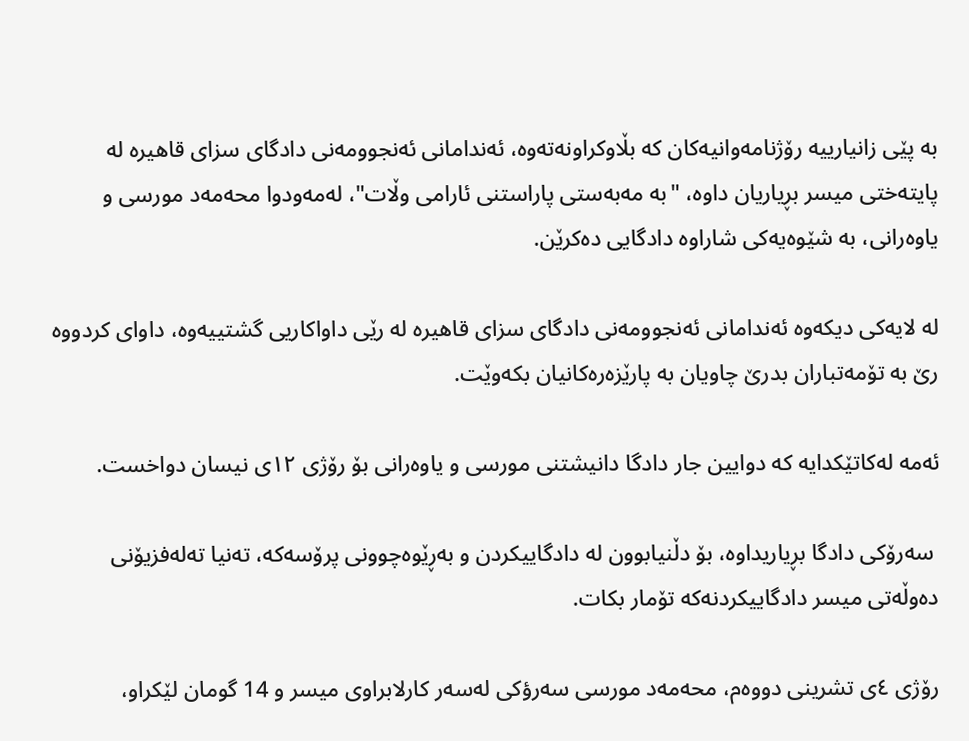به‌ پێی‌ زانیارییه‌ رۆژنامه‌وانیه‌كان كه‌ بڵاوكراونه‌ته‌وه‌، ئەندامانی ئەنجوومەنی دادگای سزای قاھیرە لە پایتەختی میسر بڕیاریان داوە، "بە مەبەستی پاراستنی ئارامی وڵات"، لەمەودوا محەمەد مورسی و یاوەرانی، بە شێوەیەکی شاراوە دادگایی دەکرێن.

لە لایەکی دیکەوە ئەندامانی ئەنجوومەنی دادگای سزای قاھیرە لە رێی داواکاریی گشتییەوە، داوای کردووە رێ بە تۆمەتباران بدرێ چاویان بە پارێزەرەکانیان بکەوێت.

ئه‌مه‌ له‌كاتێكدایه‌ كه‌ دوایین جار دادگا دانیشتنی مورسی و یاوەرانی بۆ رۆژی ١٢ی نیسان دواخست.

 سەرۆکی دادگا بڕیاریداوە، بۆ دڵنیابوون لە دادگاییکردن و بەڕێوەچوونی پرۆسەکە، تەنیا تەلەفزیۆنی دەوڵەتی میسر دادگاییکردنەکە تۆمار بکات.

رۆژی ٤ی تشرینی دووەم، محه‌مه‌د مورسی‌ سه‌رؤكی‌ له‌سه‌ر كارلابراوی‌ میسر و 14 گومان لێكراو،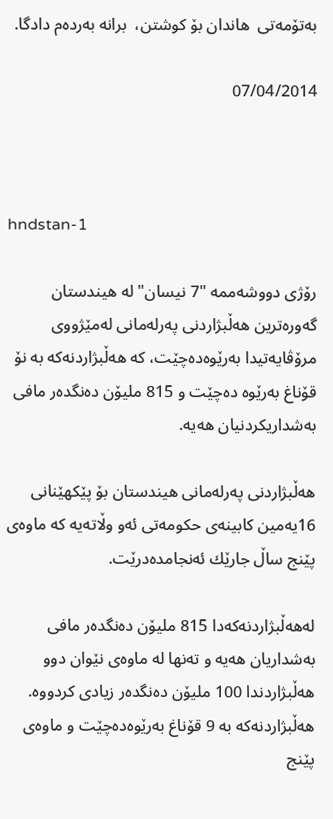به‌تۆمه‌تی‌  ھاندان بۆ کوشتن،  برانە بەردەم دادگا.

07/04/2014



hndstan-1

رۆژی دووشەممە "7 نیسان" لە هیندستان گەورەترین هەڵبژاردنی پەرلەمانی لەمێژووی مرۆڤایەتیدا بەرێوەدەچێت، كه‌ هه‌ڵبژاردنه‌كه‌ به‌ نۆ قۆناغ به‌رێوه‌ ده‌چێت و 815 ملیۆن ده‌نگده‌ر مافی‌ به‌شداریكردنیان هه‌یه‌.

هه‌ڵبژاردنی په‌رله‌مانی هیندستان بۆ پێكهێنانی 16یه‌مین كابینه‌ی حكومه‌تی ئه‌و وڵاته‌یه‌ كه‌ ماوه‌ی‌ پێنج ساڵ جارێك ئه‌نجامده‌درێت.

لەهەڵبژاردنەکەدا 815 ملیۆن دەنگدەر مافی بەشداریان هه‌یه‌ و ته‌نها له‌ ماوه‌ی نێوان دوو هه‌ڵبژاردندا 100 ملیۆن ده‌نگده‌ر زیادی كردووه‌. هەڵبژاردنەکە بە 9 قۆناغ بەرێوەدەچێت و ماوه‌ی‌ پێنج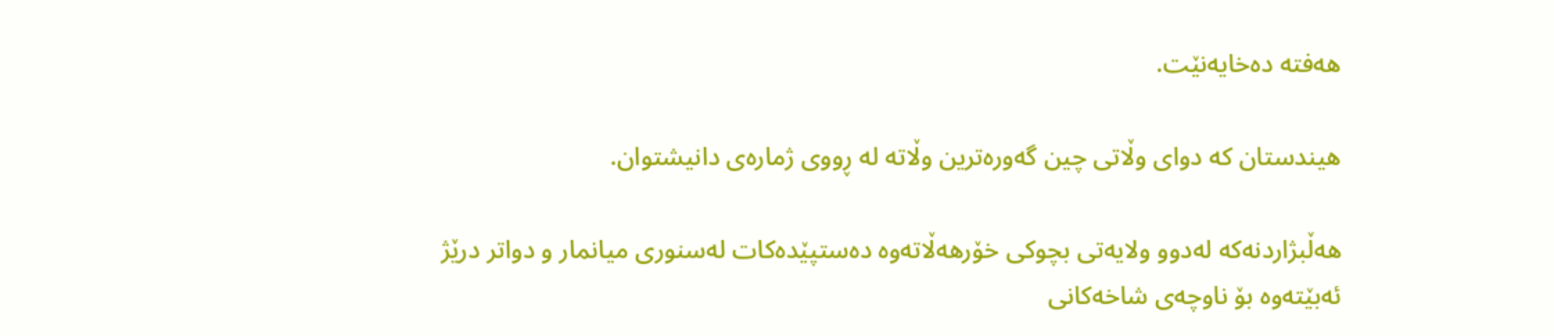هه‌فته‌ ده‌خایه‌نێت.

هیندستان كه‌ دوای وڵاتی چین گه‌وره‌ترین وڵاته‌ له‌ ڕووی ژماره‌ی دانیشتوان.

هەڵبژاردنەکە لەدوو ولایەتی بچوکی خۆرهەڵاتەوە دەستپێدەکات لەسنوری میانمار و دواتر درێژ ئەبێتەوە بۆ ناوچەی شاخەکانی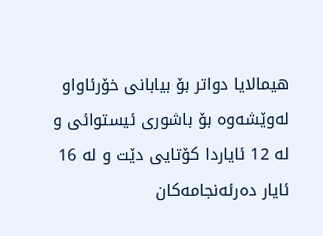هیمالایا دواتر بۆ بیابانی خۆرئاواو لەوێشەوە بۆ باشوری ئیستوائی و لە 12 ئایاردا کۆتایی دێت و لە 16 ئایار دەرئەنجامەکان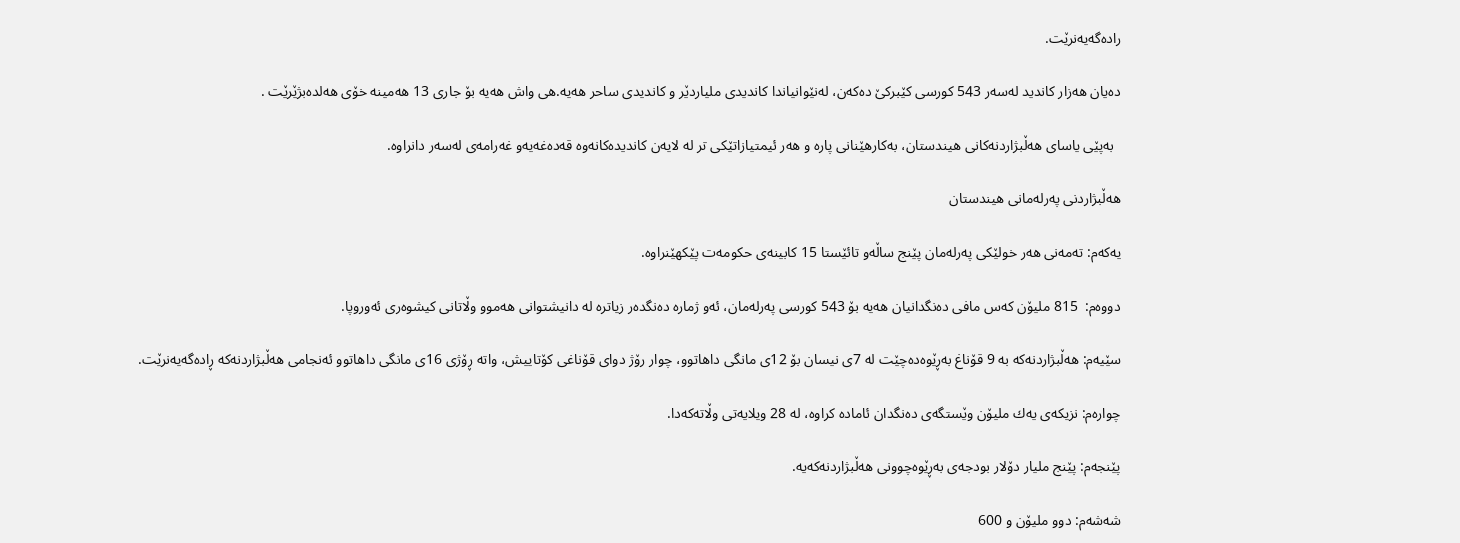رادەگەیەنرێت.

دەیان هەزار کاندید لەسەر 543 کورسی کێبرکێ دەکەن، لەنێوانیاندا کاندیدی ملیاردێر و کاندیدی ساحر هەیە.هی واش هه‌یه‌ بۆ جاری 13 هه‌مینه‌ خۆی هه‌لده‌بژێرێت .

  به‌پێی یاسای هه‌ڵبژاردنه‌كانی هیندستان، به‌كارهێنانی پاره‌ و هه‌ر ئیمتیازاتێكی تر له‌ لایه‌ن كاندیده‌كانه‌وه‌ قه‌ده‌غه‌یه‌‌و غه‌رامه‌ی له‌سه‌ر دانراوه‌.

هه‌ڵبژاردنی په‌رله‌مانی هیندستان

یه‌كه‌م: ته‌مه‌نی هه‌ر خولێكی په‌رله‌مان پێنج ساڵه‌‌و تائێستا 15 كابینه‌ی حكومه‌ت پێكهێنراوه‌.

دووه‌م:  815 ملیۆن كه‌س مافی ده‌نگدانیان هه‌یه‌ بۆ 543 كورسی په‌رله‌مان، ئه‌و ژماره‌ ده‌نگده‌ر زیاتره‌ له‌ دانیشتوانی هه‌موو وڵاتانی كیشوه‌ری ئه‌وروپا.

سێیه‌م: هه‌ڵبژاردنه‌كه‌ به‌ 9 قۆناغ به‌ڕێوه‌ده‌چێت له‌ 7ی نیسان بۆ 12ی مانگی داهاتوو، چوار رۆژ دوای قۆناغی كۆتاییش، واته‌ ڕۆژی 16ی مانگی داهاتوو ئه‌نجامی هه‌ڵبژاردنه‌كه‌ ڕاده‌گه‌یه‌نرێت.

چواره‌م: نزیكه‌ی یه‌ك ملیۆن وێستگه‌ی ده‌نگدان ئاماده‌ كراوه‌، له‌ 28 ویلایه‌تی وڵاته‌كه‌دا.

پێنجه‌م: پێنج ملیار دۆلار بودجه‌ی به‌ڕێوه‌چوونی هه‌ڵبژاردنه‌كه‌یه‌.

شه‌شه‌م: دوو ملیۆن و 600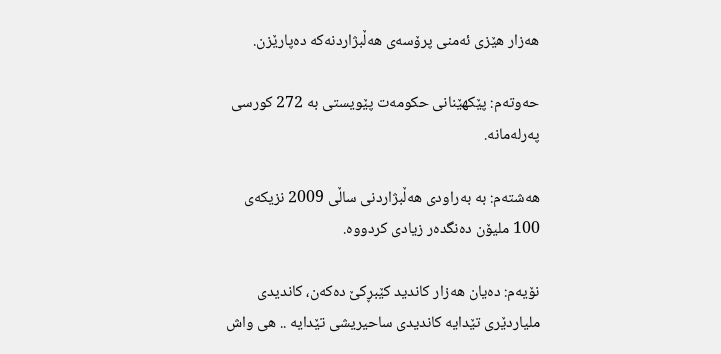هه‌زار هێزی ئه‌منی پرۆسه‌ی هه‌ڵبژاردنه‌كه‌ ده‌پارێزن.

حه‌وته‌م: پێكهێنانی حكومه‌ت پێویستی به‌ 272 كورسی په‌رله‌مانه‌.

هه‌شته‌م: به‌ به‌راودی هه‌ڵبژاردنی ساڵی 2009 نزیكه‌ی 100 ملیۆن ده‌نگده‌ر زیادی كردووه‌.

نۆیه‌م: ده‌یان هه‌زار كاندید كێبڕكێ ده‌كه‌ن، كاندیدی ملیاردێری تێدایه‌ كاندیدی ساحیریشی تێدایه‌ .. هی واش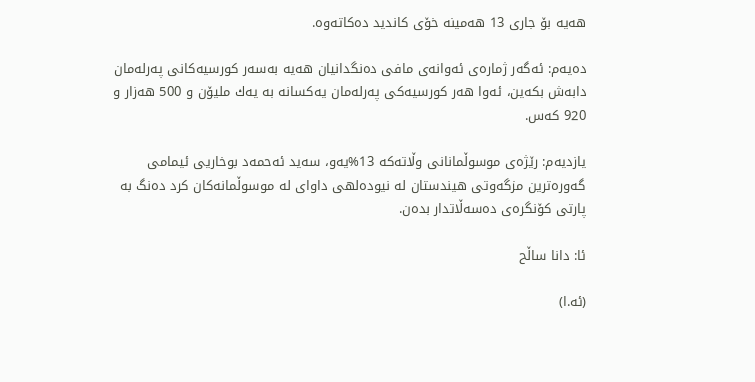هه‌یه‌ بۆ جاری 13 هه‌مینه‌ خۆی كاندید ده‌كاته‌وه‌.

ده‌یه‌م: ئه‌گه‌ر ژماره‌ی ئه‌وانه‌ی مافی ده‌نگدانیان هه‌یه‌ به‌سه‌ر كورسیه‌كانی په‌رله‌مان دابه‌ش بكه‌ین، ئه‌وا هه‌ر كورسیه‌كی په‌رله‌مان یه‌كسانه‌ به‌ یه‌ك ملیۆن و 500 هه‌زار و 920 كه‌س.

یازدیه‌م: رێژه‌ی موسوڵمانانی وڵاته‌كه‌ 13%یه‌‌و، سه‌ید ئه‌حمه‌د بوخاریی ئیمامی گه‌وره‌ترین مزگه‌وتی هیندستان له‌ نیوده‌لهی داوای له‌ موسوڵمانه‌كان كرد ده‌نگ به‌ پارتی كۆنگره‌ی ده‌سه‌ڵاتدار بده‌ن.

ئا: دانا ساڵح

(ئه‌.ا)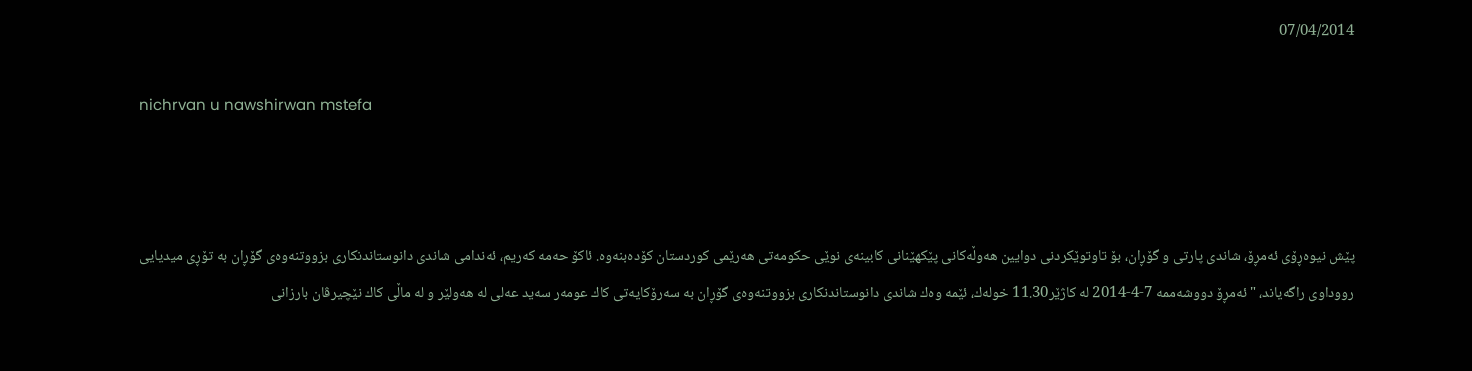07/04/2014

nichrvan u nawshirwan mstefa



پێش نیوەڕۆی ئەمڕۆ، شاندی پارتی و گۆڕان، بۆ تاوتوێکردنی دوایین هەوڵەکانی پێکهێنانی کابینەی نوێی حکومەتی هەرێمی کوردستان کۆدەبنەوە. ئاكۆ حەمە كەریم، ئەندامی شاندی دانوستاندنكاری بزووتنەوەی گۆڕان بە تۆڕی میدیایی رووداوی راگەیاند، "ئەمڕۆ دووشەممە 7-4-2014 لە كاژێر11.30 خولەك، ئێمە وەك شاندی دانوستاندنكاری بزووتنەوەی گۆڕان بە سەرۆكایەتی كاك عومەر سەید عەلی لە هەولێر و لە ماڵی كاك نێچیرڤان بارزانی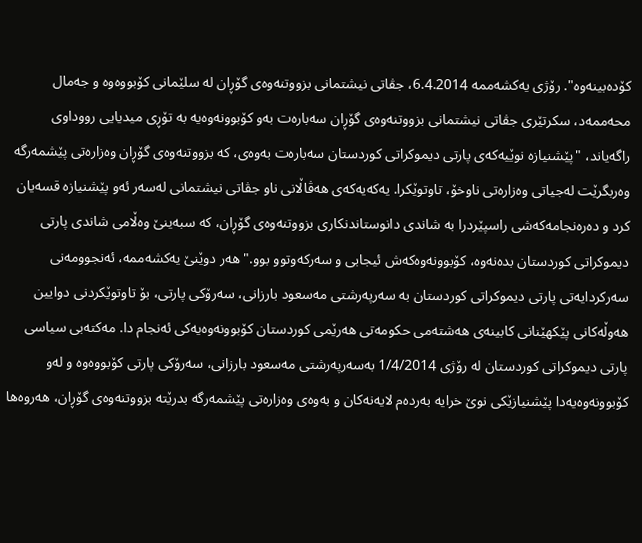كۆدەبینەوە". رۆژی یەکشەممە 6.4.2014، جڤاتی نیشتمانی بزووتنەوەی گۆڕان لە سلێمانی كۆبووەوە و جەمال محەممەد، سكرتێری جڤاتی نیشتمانی بزووتنەوەی گۆڕان سەبارەت بەو كۆبوونەوەیە بە تۆڕی میدیایی رووداوی راگەیاند، "پێشنیازە نوێیەکەی پارتی دیموكراتی كوردستان سەبارەت بەوەی، كە بزووتنەوەی گۆڕان وەزارەتی پێشمەرگە وەربگرێت لەجیاتی وەزارەتی ناوخۆ، تاوتوێكرا. یەكەیەكەی هەڤاڵانی ناو جڤاتی نیشتمانی لەسەر ئەو پێشنیازە قسەیان كرد و دەرەنجامەكەشی راسپێردرا بە شاندی دانوستاندنكاری بزووتنەوەی گۆڕان، كە سبەینێ وەڵامی شاندی پارتی دیموكراتی كوردستان بدەنەوە، كۆبوونەوەكەش ئیجابی و سەركەوتوو بوو." هەر دوێنێ یەکشەممە، ئەنجوومەنی سەركردایەتی پارتی دیموكراتی كوردستان بە سەرپەرشتی مەسعود بارزانی، سەرۆكی پارتی، بۆ تاوتوێكردنی دوایین هەوڵەكانی پێكهێنانی كابینەی هەشتەمی حكومەتی هەرێمی كوردستان كۆبوونەوەیەكی ئەنجام دا. مەكتەبی سیاسی پارتی دیموكراتی كوردستان لە رۆژی 1/4/2014 بەسەرپەرشتی مەسعود بارزانی، سەرۆكی پارتی كۆبووەوە و لەو كۆبوونەوەیەدا پێشنیازێكی نوێ خرایە بەردەم لایەنەكان و بەوەی وەزارەتی پێشمەرگە بدرێتە بزووتنەوەی گۆڕان، هەروەها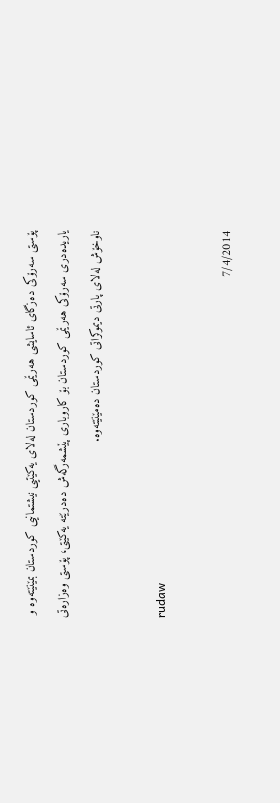پۆستی سەرۆكی دەزگای ئاسایشی هەرێمی كوردستان لەلای یەكێتیی نیشتمانیی كوردستان بمێنێتەوە و یاریدەدری سەرۆكی هەرێمی كوردستان بۆ كاروباری پێشمەرگەش دەدرێتە یەكێتی، پۆستی وەزارەتی ناوخۆش لەلای پارتی دیموكراتی كوردستان دەمێنێتەوە.

rudaw

7/4/2014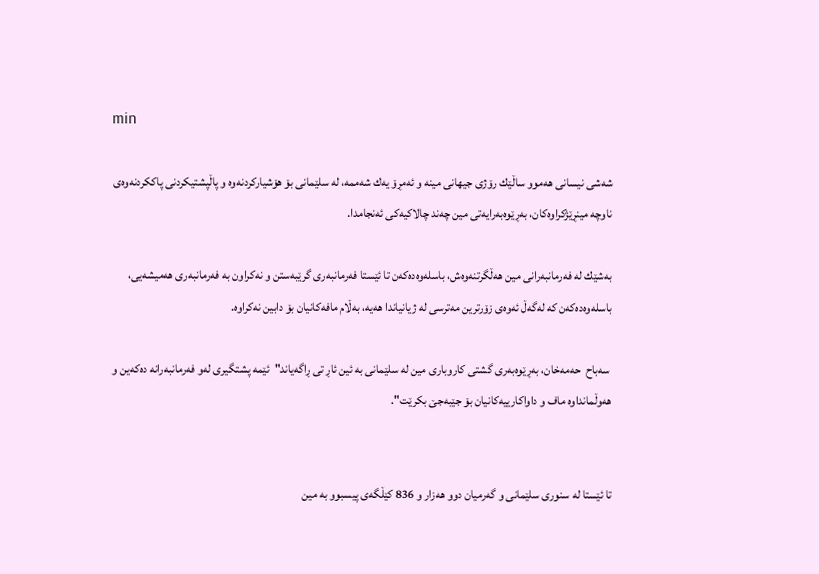min

شه‌شی‌ نیسانی‌ هه‌موو ساڵێك رۆژی‌ جیهانی‌ مینه‌ و ئه‌مڕۆ یه‌ك شه‌ممه‌، له‌ سلێمانی‌ بۆ هۆشیاركردنه‌وه‌ و پاڵپشتیكردنی‌ پاككردنه‌وه‌ی‌ ناوچه‌ مینڕێژكراوه‌كان، به‌ڕێوه‌به‌رایه‌تی‌ مین چه‌ند چالاكیه‌كی‌ ئه‌نجامدا.

به‌شێك له‌ فه‌رمانبه‌رانی‌ مین هه‌ڵگرتنه‌وه‌ش، باسله‌وه‌ده‌كه‌ن تا ئێستا فه‌رمانبه‌ری‌ گرێبه‌ستن و نه‌كراون به‌ فه‌رمانبه‌ری‌ هه‌میشه‌یی‌، باسله‌وه‌ده‌كه‌ن كه‌ له‌گه‌ڵ ئه‌وه‌ی‌ زۆرترین مه‌ترسی‌ له‌ ژیانیاندا هه‌یه‌، به‌ڵام مافه‌كانیان بۆ دابین نه‌كراوه‌.

 سه‌باح  حه‌مه‌خان، به‌ڕێوه‌به‌ری‌ گشتی‌ كاروباری‌ مین له‌ سلێمانی‌ به‌ ئین ئاڕ تی‌ ڕاگه‌یاند"ئێمه‌ پشتگیری‌ له‌و فه‌رمانبه‌رانه‌ ده‌كه‌ین و هه‌وڵمانداوه‌ ماف و داواكارییه‌كانیان بۆ جێبه‌جێ‌ بكرێت".


تا ئێستا له‌ سنوری‌ سلێمانی‌ و گه‌رمیان دوو هه‌زار و 836 كێڵگه‌ی‌ پیسبوو به‌ مین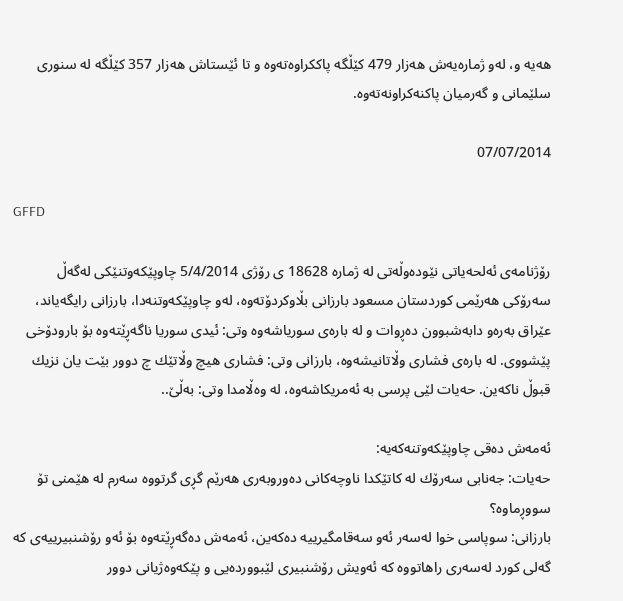هه‌یه‌ و، له‌و ژماره‌یه‌ش هه‌زار 479 كێڵگه‌ پاككراوه‌ته‌وه‌ و تا ئێستاش هه‌زار 357 كێڵگه‌ له‌ سنوری‌ سلێمانی‌ و گه‌رمیان پاكنه‌كراونه‌ته‌وه‌.

07/07/2014

GFFD

رۆژنامەی ئه‌لحه‌ياتی نێودەوڵەتی لە ژمارە 18628 ی رۆژی 5/4/2014 چاوپێكه‌وتنێكى لەگەڵ سەرۆكی هەرێمی كوردستان مسعود بارزانی بڵاوكردۆتەوە، له‌و چاوپێكه‌وتنه‌دا، بارزانى رايگه‌ياند، عێراق به‌ره‌و دابه‌شبوون ده‌ڕوات و له‌ باره‌ى سورياشه‌وه‌ وتى: ئيدى سوريا ناگه‌ڕێته‌وه‌ بۆ بارودۆخى پێشووى. له‌ باره‌ى فشارى وڵاتانيشه‌وه‌، بارزانى وتى: فشارى هيچ وڵاتێك چ دوور بێت يان نزيك قبوڵ ناكه‌ين. حه‌يات لێى پرسى به‌ ئه‌مريكاشه‌وه‌، له‌ وه‌ڵامدا وتى: به‌ڵێ..

ئەمەش دەقی چاوپێكەوتنەكەیە:
حه‌يات: جەنابی سەرۆك لە كاتێكدا ناوچەكانی دەوروبەری هەرێم گڕی گرتووە سەرم لە هێمنی تۆ سووڕماوە؟
بارزانی: سوپاسی خوا لەسەر ئەو سەقامگیرییە دەكەین، ئەمەش دەگەڕێتەوە بۆ ئەو رۆشنبیرییەی كە گەلی كورد لەسەری راهاتووە كە ئەویش رۆشنبیری لێبووردەیی و پێكەوەژیانی دوور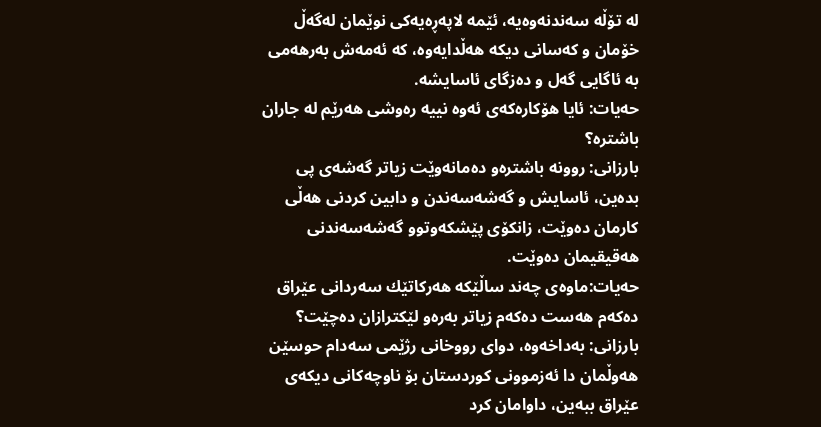لە تۆڵە سەندنەوەیە، ئێمە لاپەڕەیەكی نوێمان لەگەڵ خۆمان و كەسانی دیكە هەڵدایەوە، كە ئەمەش بەرهەمی بە ئاگایی گەل و دەزگای ئاسایشە.
حه‌يات: ئایا هۆكارەكەی ئەوە نییە رەوشی هەرێم لە جاران باشترە؟
بارزانی: روونە باشترەو دەمانەوێت زیاتر گەشەی پی بدەین، ئاسایش و گەشەسەندن و دابین كردنی هەڵی كارمان دەوێت، زانكۆی پێشكەوتوو گەشەسەندنی هەقیقیمان دەوێت.
حه‌يات:ماوەی چەند ساڵێكە هەركاتێك سەردانی عێراق دەكەم هەست دەكەم زیاتر بەرەو لێكترازان دەچێت؟
بارزانی: بەداخەوە، دوای رووخانی رژێمی سەدام حوسێن هەوڵمان دا ئەزموونی كوردستان بۆ ناوچەكانی دیكەی عێراق ببەین، داوامان كرد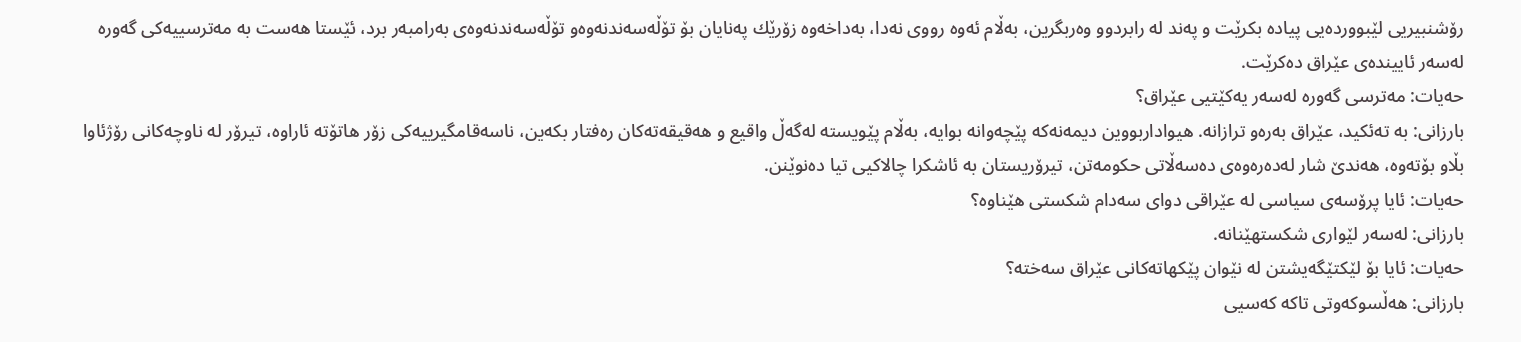رۆشنبیریی لێبووردەیی پیادە بكرێت و پەند لە رابردوو وەربگرین، بەڵام ئەوە رووی نەدا، بەداخەوە زۆرێك پەنایان بۆ تۆڵەسەندنەوەو تۆڵەسەندنەوەی بەرامبەر برد، ئێستا هەست بە مەترسییەكی گەورە لەسەر ئاییندەی عێراق دەكرێت.
حه‌يات: مەترسی گەورە لەسەر یەكێتیی عێراق؟
بارزانی: بە تەئكید، عێراق بەرەو ترازانە. هیواداربووین دیمەنەكە پێچەوانە بوایە، بەڵام پێویستە لەگەڵ واقیع و هەقیقەتەكان رەفتار بكەین، ناسەقامگیرییەكی زۆر هاتۆتە ئاراوە، تیرۆر لە ناوچەكانی رۆژئاوا بڵاو بۆتەوە، هەندێ شار لەدەرەوەی دەسەڵاتی حكومەتن، تیرۆریستان بە ئاشكرا چالاكیی تیا دەنوێنن.
حه‌يات: ئایا پرۆسەی سیاسی لە عێراقی دوای سەدام شكستی هێناوە؟
بارزانی: لەسەر لێواری شكستهێنانە.
حه‌يات: ئایا بۆ لێكتێگەیشتن لە نێوان پێكهاتەكانی عێراق سەختە؟
بارزانی: هەڵسوكەوتی تاكە كەسیی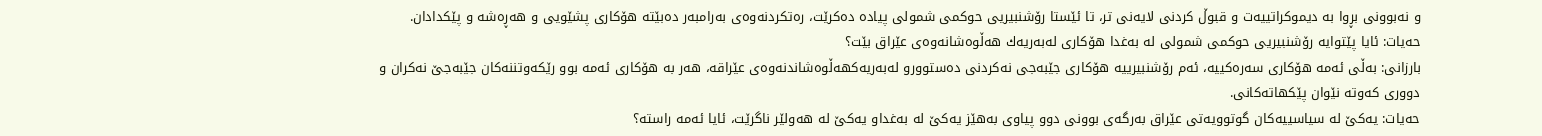و نەبوونی بڕوا بە دیموكراتییەت و قبوڵ كردنی لایەنی تر، تا ئێستا رۆشنبیریی حوكمی شمولی پیادە دەكرێت، رەتكردنەوەی بەرامبەر دەبێتە هۆكاری پشێویی و هەڕەشە و پێكدادان.
حه‌يات: ئایا پێتوایە رۆشنبیریی حوكمی شمولی لە بەغدا هۆكاری لەبەریەك هەڵوەشانەوەی عێراق بێت؟
بارزانی: بەڵی ئەمە هۆكاری سەرەكییە، ئەم رۆشنبیرییە هۆكاری جێبەجی نەكردنی دەستوورو لەبەریەكهەڵوەشاندنەوەی عێراقە، هەر بە هۆكاری ئەمە بوو رێكەوتننەكان جێبەجێ نەكران و دووری كەوتە نێوان پێكهاتەكانی.
حه‌يات: یەكێ لە سیاسییەكان گوتوویەتی عێراق بەرگەی بوونی دوو پیاوی بەهێز یەكێ لە بەغداو یەكێ لە هەولێر ناگرێت، ئایا ئەمە راستە؟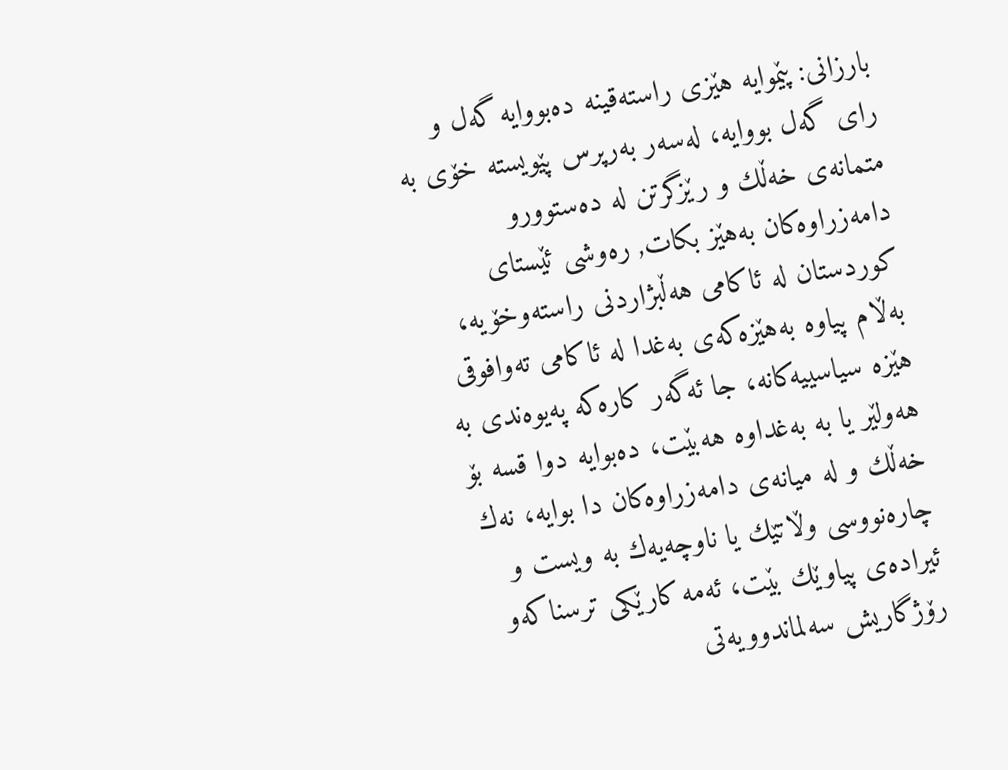بارزانی: پێموایە هێزی راستەقینە دەبووایە گەل و رای گەل بووایە، لەسەر بەرپرس پێویستە خۆی بە متمانەی خەڵك و رێزگرتن لە دەستوورو دامەزراوەكان بەهێز بكات, رەوشی ئێستای كوردستان لە ئاكامی هەڵبژاردنی راستەوخۆیە، بەڵام پیاوە بەهێزەكەی بەغدا لە ئاكامی تەوافوقی هێزە سیاسییەكانە، جا ئەگەر كارەكە پەیوەندی بە هەولێر یا بە بەغداوە هەبێت، دەبوایە دوا قسە بۆ خەڵك و لە میانەی دامەزراوەكان دا بوایە، نەك چارەنووسی وڵاتێك یا ناوچەیەك بە ویست و ئیرادەی پیاوێك بێت، ئەمە كارێكی ترسناكەو رۆژگاریش سەلماندوویەتی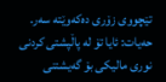تێچووی زۆری دەكەوێتە سەر.
حه‌يات: ئایا تۆ لە پاڵپشتی كردنی نوری مالیكی بۆ گەیشتنی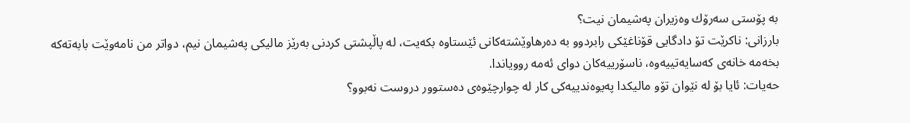بە پۆستی سەرۆك وەزیران پەشیمان نیت؟
بارزانی: ناكرێت تۆ دادگایی قۆناغێكی رابردوو بە دەرهاوێشتەكانی ئێستاوە بكەیت، لە پاڵپشتی كردنی بەرێز مالیكی پەشیمان نیم، دواتر من نامەوێت بابەتەكە بخەمە خانەی كەسایەتییەوە، ناسۆرییەكان دوای ئەمە روویاندا.
حه‌يات: ئایا بۆ لە نێوان تۆو مالیكدا پەیوەندییەكی كار لە چوارچێوەی دەستوور دروست نەبوو؟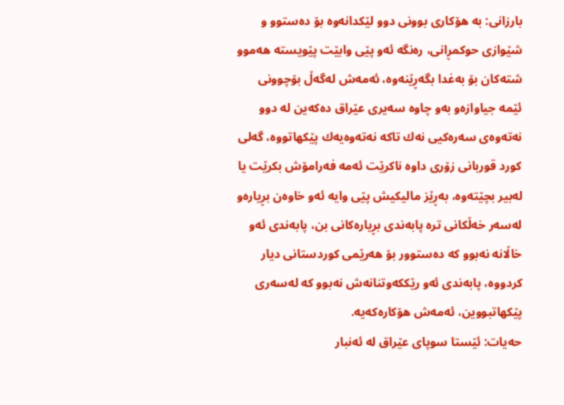بارزانی: بە هۆكاری بوونی دوو لێكدانەوە بۆ دەستوو و شێوازی حوكمڕانی، رەنگە ئەو پێی وابێت پێویستە هەموو شتەكان بۆ بەغدا بگەڕێنەوە، ئەمەش لەگەڵ بۆچوونی ئێمە جیاوازەو بەو چاوە سەیری عێراق دەكەین لە دوو نەتەوەی سەرەكیی نەك تاكە نەتەوەیەك پێكهاتووە، گەلی كورد قوربانی زۆری داوە ناكرێت ئەمە فەرامۆش بكرێت یا لەبیر بچێتەوە، بەڕێز مالیكیش پێی وایە ئەو خاوەن بڕیارەو لەسەر خەڵكانی ترە پابەندی بڕیارەكانی بن، پابەندی ئەو خاڵانە نەبوو كە دەستوور بۆ هەرێمی كوردستانی دیار كردووە، پابەندی ئەو رێككەوتنانەش نەبوو كە لەسەری پێكهاتبووین، ئەمەش هۆكارەكەیە.
حه‌يات: ئێستا سوپای عێراق لە ئەنبار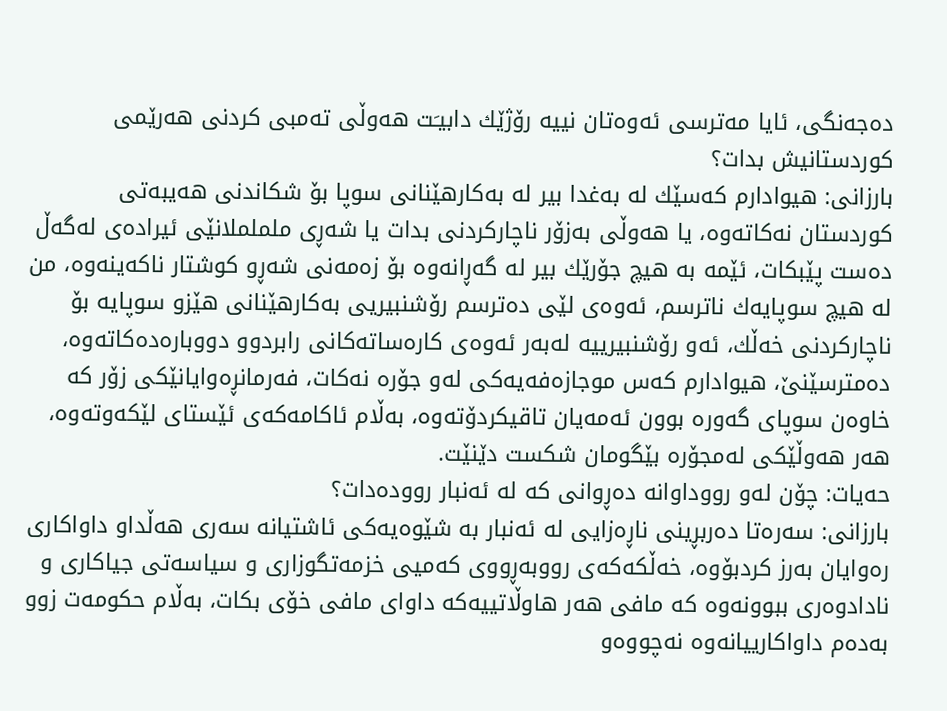دەجەنگی، ئایا مەترسی ئەوەتان نییە رۆژێك دابیـَت هەوڵی تەمبی كردنی هەرێمی كوردستانیش بدات؟
بارزانی: هیوادارم كەسێك لە بەغدا بیر لە بەكارهێنانی سوپا بۆ شكاندنی هەیبەتی كوردستان نەكاتەوە، یا هەوڵی بەزۆر ناچاركردنی بدات یا شەڕی ملململانێی ئیرادەی لەگەڵ دەست پێبكات، ئێمە بە هیچ جۆرێك بیر لە گەڕانەوە بۆ زەمەنی شەڕو كوشتار ناكەینەوە، من لە هیچ سوپایەك ناترسم، ئەوەی لێی دەترسم رۆشنبیریی بەكارهێنانی هێزو سوپایە بۆ ناچاركردنی خەڵك، ئەو رۆشنبیرییە لەبەر ئەوەی كارەساتەكانی رابردوو دووبارەدەكاتەوە، دەمترسێنێ، هیوادارم كەس موجازەفەیەكی لەو جۆرە نەكات، فەرمانڕەوایانێكی زۆر كە خاوەن سوپای گەورە بوون ئەمەیان تاقیكردۆتەوە، بەڵام ئاكامەكەی ئێستای لێكەوتەوە، هەر هەوڵێكی لەمجۆرە بێگومان شكست دێنێت.
حه‌يات: چۆن لەو رووداوانە دەڕوانی كە لە ئەنبار روودەدات؟
بارزانی: سەرەتا دەربڕینی ناڕەزایی لە ئەنبار بە شێوەیەكی ئاشتیانە سەری هەڵداو داواكاری رەوایان بەرز كردبۆوە، خەڵكەكەی رووبەڕووی كەمیی خزمەتگوزاری و سیاسەتی جیاكاری و نادادوەری ببوونەوە كە مافی هەر هاوڵاتییەكە داوای مافی خۆی بكات، بەڵام حكومەت زوو بەدەم داواكارییانەوە نەچووەو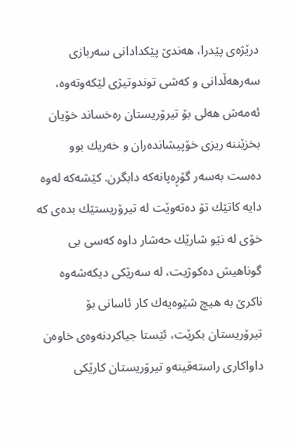درێژەی پێدرا، هەندێ پێكدادانی سەربازی سەرهەڵدانی و كەشی توندوتیژی لێكەوتەوە، ئەمەش هەلی بۆ تیرۆریستان رەخساند خۆیان بخزێننە ریزی خۆپیشاندەران و خەریك بوو دەست بەسەر گۆڕەپانەكە دابگرن. كێشەكە لەوە دایە كاتێك تۆ دەتەوێت لە تیرۆریستێك بدەی كە خۆی لە نێو شارێك حەشار داوە كەسی بی گوناهیش دەكوژیت، لە سەرێكی دیكەشەوە ناكرێ بە هیچ شێوەیەك كار ئاسانی بۆ تیرۆریستان بكرێت، ئێستا جیاكردنەوەی خاوەن داواكاری راستەقینەو تیرۆریستان كارێكی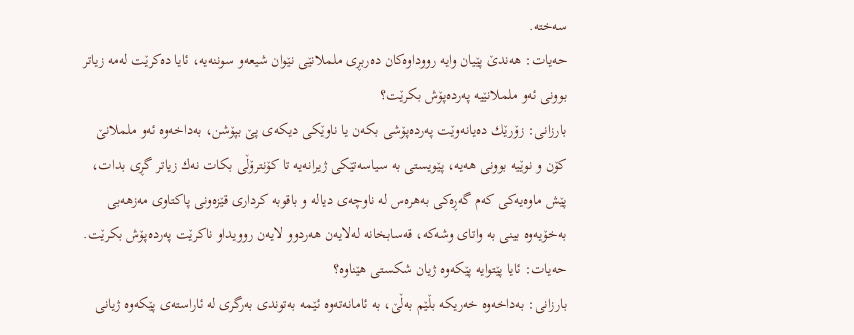سەختە.
حه‌يات: هەندێ پێیان وایە رووداوەكان دەربڕی ململانێی نێوان شیعەو سوننەیە، ئایا دەكرێت لەمە زیاتر بوونی ئەو ململانێیە پەردەپۆش بكرێت؟
بارزانی: زۆرێك دەیانەوێت پەردەپۆشی بكەن یا ناوێكی دیكەی پێ بپۆشن، بەداخەوە ئەو ململانێ كۆن و نوێیە بوونی هەیە، پێویستی بە سیاسەتێكی ژیرانەیە تا كۆنترۆڵی بكات نەك زیاتر گڕی بدات، پێش ماوەیەكی كەم گەڕەكی بەهرەس لە ناوچەی دیالە و باقوبە كرداری قێزەونی پاكتاوی مەزهەبی بەخۆیەوە بینی بە واتای وشەكە، قەسابخانە لەلایەن هەردوو لایەن روویداو ناكرێت پەردەپۆش بكرێت.
حه‌يات: ئایا پێتوایە پێكەوە ژیان شكستی هێناوە؟
بارزانی: بەداخەوە خەریكە بڵێم بەڵێ، بە ئامانەتەوە ئێمە بەتوندی بەرگری لە ئاراستەی پێكەوە ژیانی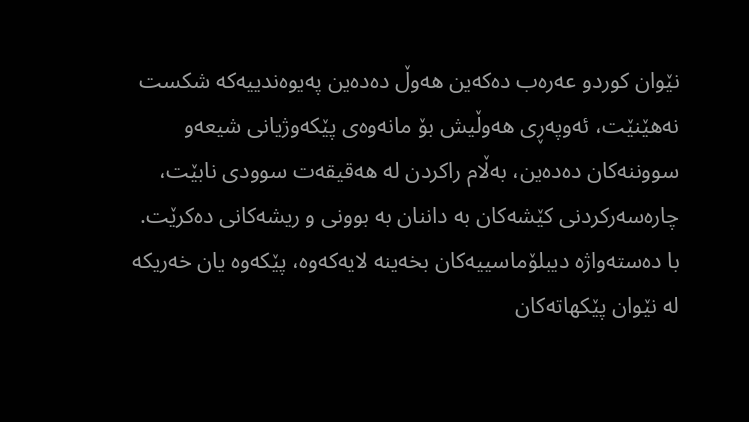نێوان كوردو عەرەب دەكەین هەوڵ دەدەین پەیوەندییەكە شكست نەهێنێت، ئەوپەڕی هەوڵیش بۆ مانەوەی پێكەوژیانی شیعەو سووننەكان دەدەین، بەڵام راكردن لە هەقیقەت سوودی نابێت، چارەسەركردنی كێشەكان بە داننان بە بوونی و ریشەكانی دەكرێت.
با دەستەواژە دیبلۆماسییەكان بخەینە لایەكەوە، پێكەوە یان خەریكە لە نێوان پێكهاتەكان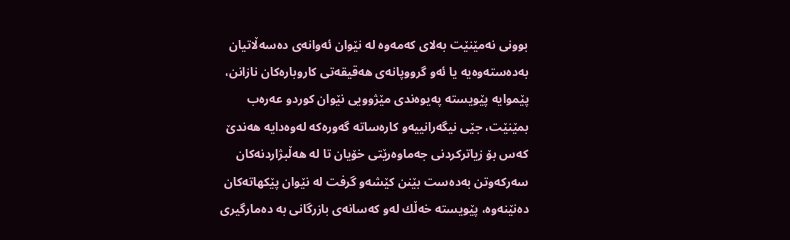بوونی نەمێنێت بەلای كەمەوە لە نێوان ئەوانەی دەسەڵاتیان بەدەستەوەیە یا ئەو گرووپانەی هەقیقەتی كاروبارەكان نازانن، پێموایە پێویستە پەیوەندی مێژوویی نێوان كوردو عەرەب بمێنێت، جێی نیگەرانییەو كارەساتە گەورەكە لەوەدایە هەندێ كەس بۆ زیاتركردنی جەماوەرێتی خۆیان تا لە هەڵبژاردنەكان سەركەوتن بەدەست بێنن كێشەو گرفت لە نێوان پێكهاتەكان دەنێنەوە، پێویستە خەڵك لەو كەسانەی بازرگانی بە دەمارگیری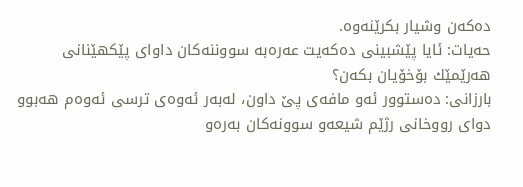دەكەن وشیار بكرێنەوە.
حه‌يات: ئایا پێشبینی دەكەیت عەرەبە سووننەكان داوای پێكهێنانی هەرێمێك بۆخۆیان بكەن؟
بارزانی: دەستوور ئەو مافەی پێ داون، لەبەر ئەوەی ترسی ئەوەم هەبوو دوای رووخانی رژێم شیعەو سوونەكان بەرەو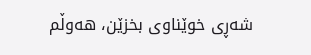شەڕی خوێناوی بخزێن، هەوڵم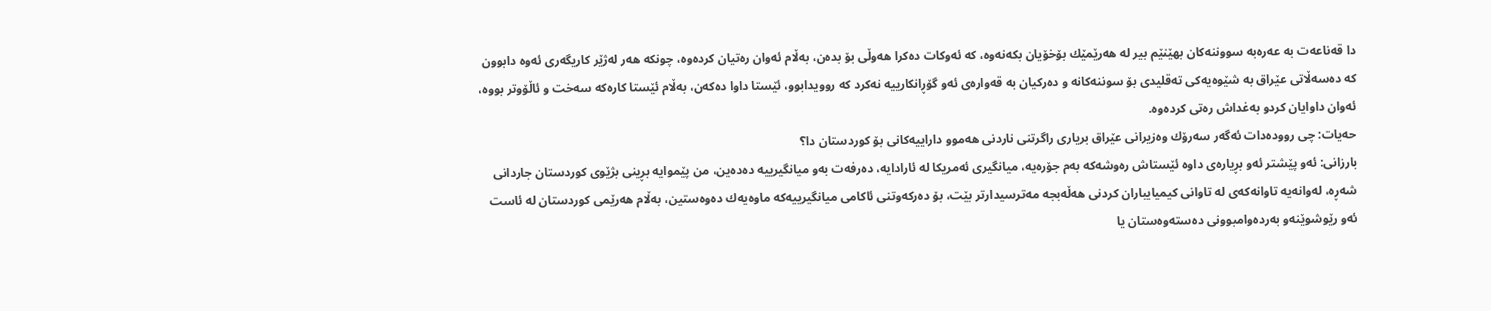دا قەناعەت بە عەرەبە سووننەكان بهێنێم بیر لە هەرێمێك بۆخۆیان بكەنەوە، كە ئەوكات دەكرا هەوڵی بۆ بدەن، بەڵام ئەوان رەتیان كردەوە، چونكە هەر لەژێر كاریگەری ئەوە دابوون كە دەسەڵاتی عێراق بە شێوەیەكی تەقلیدی بۆ سوننەكانە و دەركیان بە قەوارەی ئەو گۆڕانكارییە نەكرد كە روویدابوو، ئێستا داوا دەكەن، بەڵام ئێستا كارەكە سەخت و ئاڵۆوتر بووە، ئەوان داوایان كردو بەغداش رەتی كردەوە.
حه‌يات: چی روودەدات ئەگەر سەرۆك وەزیرانی عێراق بریاری راگرتنی ناردنی هەموو داراییەكانی بۆ كوردستان دا؟
بارزانی: ئەو پێشتر ئەو بڕیارەی داوە ئێستاش رەوشەكە بەم جۆرەیە، میانگیری ئەمریكا لە ئارادایە، دەرفەت بەو میانگیرییە دەدەین، من پێموایە بڕینی بژێوی كوردستان جاردانی شەڕە، لەوانەیە تاوانەكەی لە تاوانی كیمیايباران كردنی هەڵەبجە مەترسیدارتر بێت، بۆ دەركەوتنی ئاكامی میانگیرییەكە ماوەیەك دەوەستین، بەڵام هەرێمی كوردستان لە ئاست ئەو رێوشوێنەو بەردەوامبوونی دەستەوەستان یا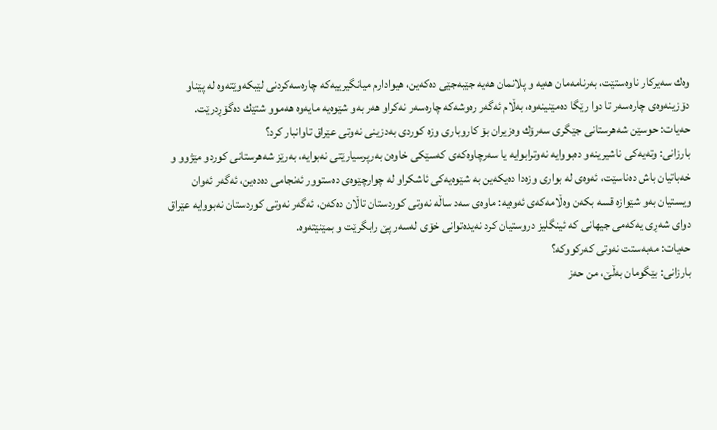وەك سەیركار ناوەستێت، بەرنامەمان هەیە و پلانمان هەیە جێبەجێی دەكەین، هیوادارم میانگیرییەكە چارەسەكردنی لێبكەوێتەوە لە پێناو دۆزینەوەی چارەسەر تا دوا رێگا دەمێنینەوە، بەڵام ئەگەر رەوشەكە چارەسەر نەكراو هەر بەو شێوەیە مایەوە هەموو شتێك دەگۆڕدرێت.
حه‌يات: حوسێن شەهرستانی جێگری سەرۆك وەزیران بۆ كاروباری وزە كوردی بەدزینی نەوتی عێراق تاوانبار كرد؟
بارزانی: وتەیەكی ناشیرینەو دەبووایە نەوترابوایە یا سەرچاوەكەی كەسێكی خاوەن بەرپرسیارێتی نەبوایە، بەرێز شەهرستانی كوردو مێژوو و خەباتیان باش دەناسێت، ئەوەی لە بواری وزەدا دەیكەین بە شێوەیەكی ئاشكراو لە چوارچێوەی دەستوور ئەنجامی دەدەین، ئەگەر ئەوان ویستیان بەو شێوازە قسە بكەن وەڵامەكەی ئەوەیە: ماوەی سەد ساڵە نەوتی كوردستان تاڵان دەكەن، ئەگەر نەوتی كوردستان نەبووایە عێراق دوای شەڕی یەكەمی جیهانی كە ئینگلیز دروستیان كرد نەیدەتوانی خۆی لەسەر پێ رابگرێت و بمێنێتەوە.
حه‌يات: مەبەستت نەوتی كەركووكە؟
بارزانی: بێگومان بەڵێ، من حەز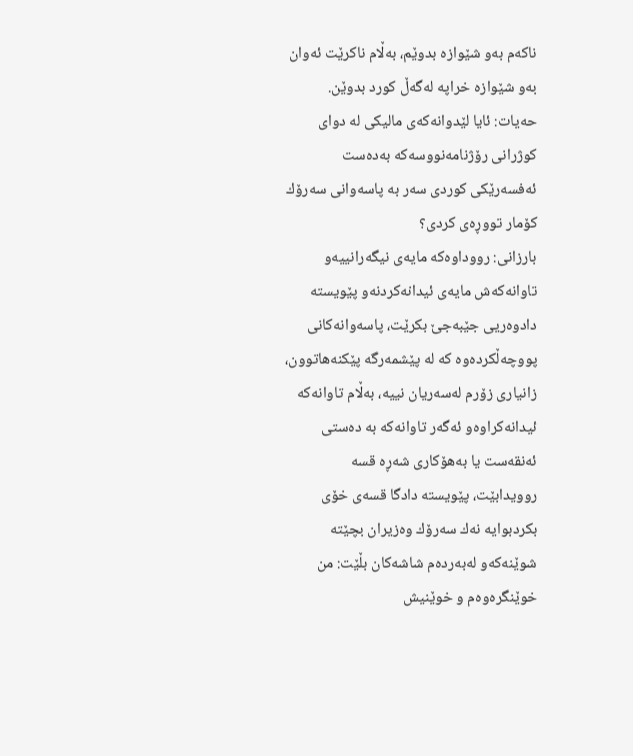ناكەم بەو شێوازە بدوێم، بەڵام ناكرێت ئەوان بەو شێوازە خراپە لەگەڵ كورد بدوێن.
حه‌يات: ئایا لێدوانەكەی مالیكی لە دوای كوژرانی رۆژنامەنووسەكە بەدەست ئەفسەرێكی كوردی سەر بە پاسەوانی سەرۆك كۆمار تووڕەی كردی؟
بارزانی: رووداوەكە مایەی نیگەرانییەو تاوانەكەش مایەی ئیدانەكردنەو پێویستە دادوەریی جێبەجێ بكرێت، پاسەوانەكانی پووچەڵكردەوە كە لە پێشمەرگە پێكنەهاتوون، زانیاری زۆرم لەسەریان نییە، بەڵام تاوانەكە ئیدانەكراوەو ئەگەر تاوانەكە بە دەستی ئەنقەست یا بەهۆكاری شەڕە قسە روویدابێت، پێویستە دادگا قسەی خۆی بكردبوایە نەك سەرۆك وەزیران بچێتە شوێنەكەو لەبەردەم شاشەكان بڵێت: من خوێنگرەوەم و خوێنیش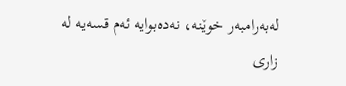لەبەرامبەر خوێنە، نەدەبوایە ئەم قسەیە لە زاری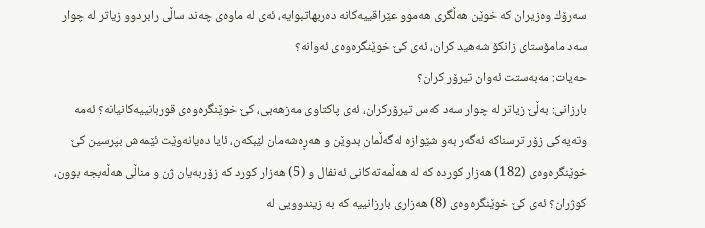سەرۆك وەزیران كە خوێن هەڵگری هەموو عێراقییەكانە دەربهاتبوایە، ئەی لە ماوەی چەند ساڵی رابردوو زیاتر لە چوار سەد مامۆستای زانكۆ شەهید كران، ئەی كێ خوێنگرەوەی ئەوانە؟
حه‌يات: مەبەستت ئەوان تیرۆر كران؟
بارزانی: بەڵێ زیاتر لە چوار سەد كەس تیرۆركران، ئەی پاكتاوی مەزهەبی، كێ خوێنگرەوەی قوربانییەكانیانە؟ ئەمە وتەیەكی زۆر ترسناكە ئەگەر بەو شێوازە لەگەڵمان بدوێن و هەڕەشەمان لێبكەن، ئایا دەیانەوێت ئێمەش بپرسین كێ خوێنگرەوەی (182) هەزار كوردە كە لە هەڵمەتەكانی ئەنفال و (5) هەزار كورد كە زۆربەیان ژن و مناڵی هەڵەبجە بوون، كوژران؟ ئەی كێ خوێنگرەوەی (8) هەزاری بارزانییە كە بە زیندوویی لە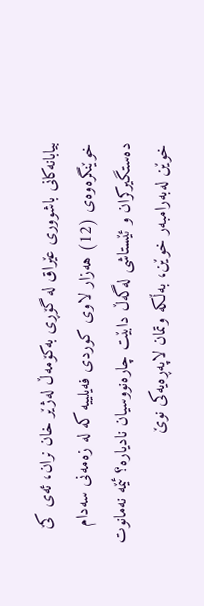بیابانەكانی باشووری عێراق لە گۆڕی بەكۆمەڵ لەژێر خان نران، ئەی كێ خوێنگرەوەی (12) هەزار لاوی كوردی فەیلییە كە لە زەمەنی سەدام دەستگیركران و ئێستاشی لەگەڵ دابێت چارەنووسیان نادیارە؟ ئێمە نەمانوت خوێن لەبەرامبەر خوێن، بەڵكە وتمان لاپەڕەیەكی نوێ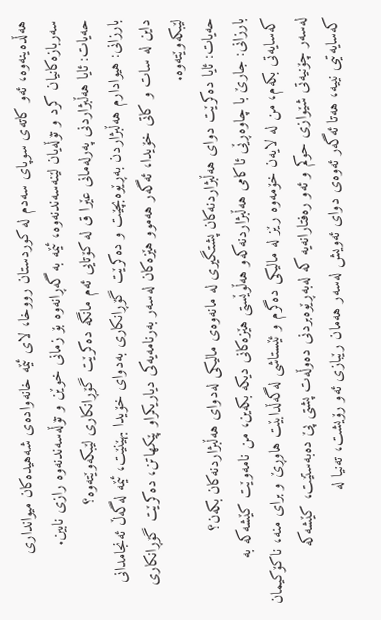هەڵدەینەوە، ئەو كاتەی سوپای سەدم لە كوردستان رووخا، لای ئێمە خانەوادەی شەهیدەكان میوانداری سەربازەكانیان كرد و تۆڵەیان لێنەسەندنەوە، ئێمە بە گەڕانەوە بۆ زمانی خوێن و تۆڵەسەندنەوە رازی نابین.
حه‌يات: ئایا هەڵبژاردنی پەرلەمانی عێرا ق لە كۆتایی ئەم مانگە دەكرێت گۆڕانكاری لێبكەوێتەوە؟
بارزانی: هیوادارم هەڵبژاردن بەڕێوەبچێت و دەكرێت گۆڕانكاری بەدوای خۆیدا بهێنێت، ئێمە لەگەڵ ئەنجامدانی داین لە سات و كاتی خۆیدا، ئەگەر هەموو هێزەكان لەسەر بەرنامەیەكی دیاریكراو پێكهاتن، دەكرێت گۆڕانكاری لێبكەوێتەوە.
حه‌يات: ئایا دەكرێت دوای هەڵبژاردنەكان پشتگیری لە مانەوەی مالیكی لەدوای هەڵبژاردنەكان بكەن؟
بارزانی: جارێ با چاوەڕێی ئاكامی هەڵبژاردنەكەو هەڵوێستی هێزەكانی دیكە بكەین، من نامەوێت كێشەكە بە كەسایەتی بكەم، من لە لایەن خۆمەوە رێز لە مالیكی دەگرم و ئێستاشی لەگەڵدابێت هاوڕێ و برای منە، ناكۆكیمان لەسەر چۆنیەتی شێوازی حوكم و ئەو رەفتارانەیە كە لەبەڕێوەبردنی دەوڵەت پشتی پێ دەبەستێت، كێشەكە كەسایەتیی نییە، هەتا ئەگەر ئەوەی دوای ئەویش لەسەر هەمان رێبازی ئەو رۆیشت، تەنیا لە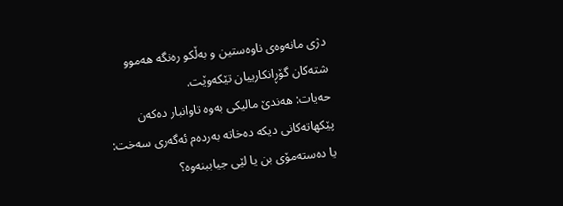دژی مانەوەی ناوەستین و بەڵكو رەنگە هەموو شتەكان گۆڕانكارییان تێكەوێت.
حه‌يات: هەندێ مالیكی بەوە تاوانبار دەكەن پێكهاتەكانی دیكە دەخاتە بەردەم ئەگەری سەخت: یا دەستەمۆی بن یا لێی جیاببنەوە؟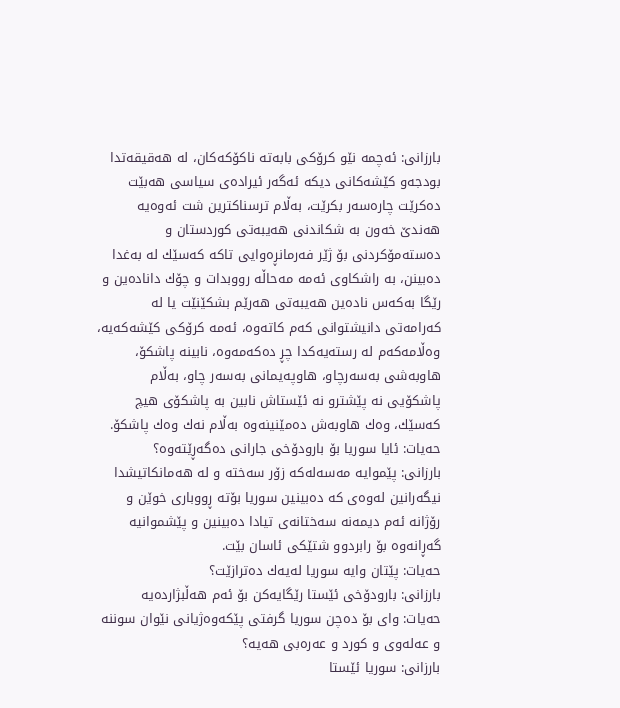بارزانی: ئەچمە نێو كرۆكی بابەتە ناكۆكەكان، لە هەقیقەتدا بودجەو كێشەكانی دیكە ئەگەر ئیرادەی سیاسی هەبێت دەكرێت چارەسەر بكرێت، بەڵام ترسناكترین شت ئەوەیە هەندێ خەون بە شكاندنی هەیبەتی كوردستان و دەستەمۆكردنی بۆ ژێر فەرمانڕەوایی تاكە كەسێك لە بەغدا دەبینن، بە راشكاوی ئەمە مەحاڵە رووبدات و چۆك دانادەین و رێگا بەكەس نادەین هەیبەتی هەرێم بشكێنێت یا لە كەرامەتی دانیشتوانی كەم كاتەوە، ئەمە كرۆكی كێشەكەیە، وەڵامەكەم لە رستەیەكدا چڕ دەكەمەوە، نابینە پاشكۆ، هاوبەشی بەسەرچاو، هاوپەیمانی بەسەر چاو، بەڵام پاشكۆیی نە پێشترو نە ئێستاش نابین بە پاشكۆی هیچ كەسێك، وەك هاوبەش دەمێنینەوە بەڵام نەك وەك پاشكۆ.
حه‌يات: ئایا سوریا بۆ بارودۆخی جارانی دەگەڕێتەوە؟
بارزانی: پێموایە مەسەلەكە زۆر سەختە و لە هەمانكاتیشدا نیگەرانین لەوەی كە دەبینین سوریا بۆتە ڕووباری خوێن و رۆژانە ئەم دیمەنە سەختانەی تیادا دەبینین و پێشموانیە گەڕانەوە بۆ رابردوو شتێكی ئاسان بێت.
حه‌يات: پێتان وایە سوریا لەیەك دەترازێت؟
بارزانی: بارودۆخی ئێستا رێگایەكن بۆ ئەم هەڵبژاردەیە
حه‌يات: وای بۆ دەچن سوریا گرفتی پێكەوەژیانی نێوان سوننە و عەلەوی و كورد و عەرەبی هەیە؟
بارزانی: سوریا ئێستا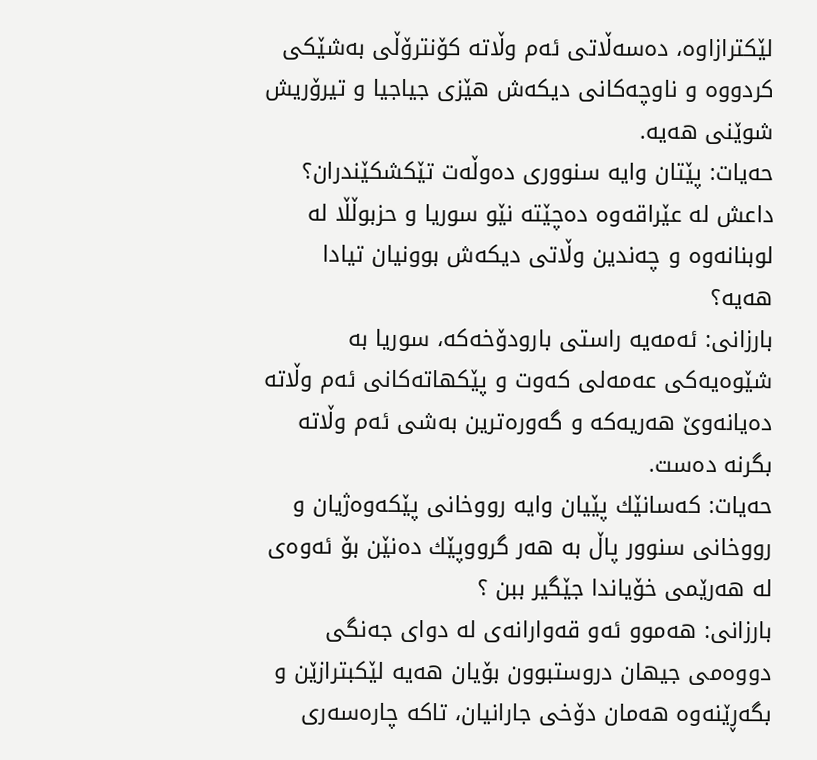لێكترازاوە، دەسەڵاتی ئەم وڵاتە كۆنترۆڵی بەشێكی كردووە و ناوچەكانی دیكەش هێزی جیاجیا و تیرۆریش شوێنی هەیە.
حه‌يات: پێتان وایە سنووری دەوڵەت تێكشكێندران؟ داعش لە عێراقەوە دەچێتە نێو سوریا و حزبوڵڵا لە لوبنانەوە و چەندین وڵاتی دیكەش بوونیان تیادا هەیە؟
بارزانی: ئەمەیە راستی بارودۆخەكە، سوریا بە شێوەیەكی عەمەلی كەوت و پێكهاتەكانی ئەم وڵاتە دەیانەوێ هەریەكە و گەورەترین بەشی ئەم وڵاتە بگرنە دەست.
حه‌يات: كەسانێك پێیان وایە رووخانی پێكەوەژیان و رووخانی سنوور پاڵ بە هەر گرووپێك دەنێن بۆ ئەوەی لە هەرێمی خۆیاندا جێگیر ببن ؟
بارزانی: هەموو ئەو قەوارانەی لە دوای جەنگی دووەمی جیهان دروستبوون بۆیان هەیە لێكبترازێن و بگەڕێنەوە هەمان دۆخی جارانیان، تاكە چارەسەری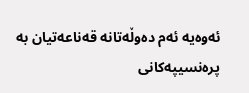ئەوەیە ئەم دەوڵەتانە قەناعەتیان بە پرەنسیپەكانی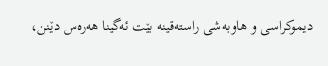دیموكراسی و هاوبەشی راستەقینە بێت ئەگینا هەرەس دێنن،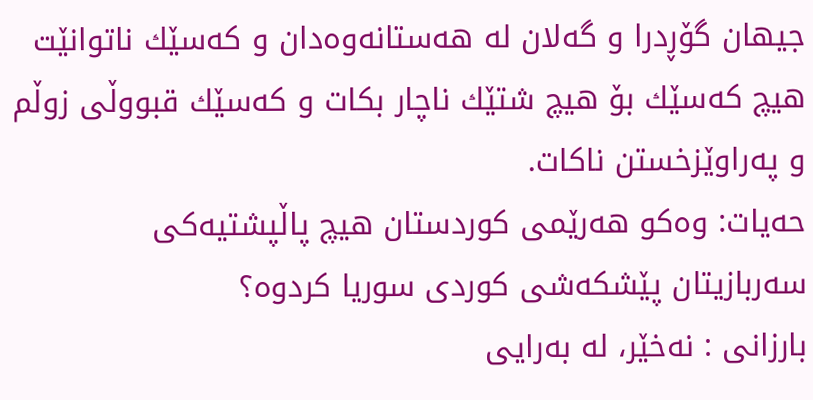جیهان گۆڕدرا و گەلان لە هەستانەوەدان و كەسێك ناتوانێت هیچ كەسێك بۆ هیچ شتێك ناچار بكات و كەسێك قبووڵی زوڵم و پەراوێزخستن ناكات.
حه‌يات: وەكو هەرێمی كوردستان هیچ پاڵپشتیەكی سەربازیتان پێشكەشی كوردی سوریا كردوە؟
بارزانی : نەخێر، لە بەرایی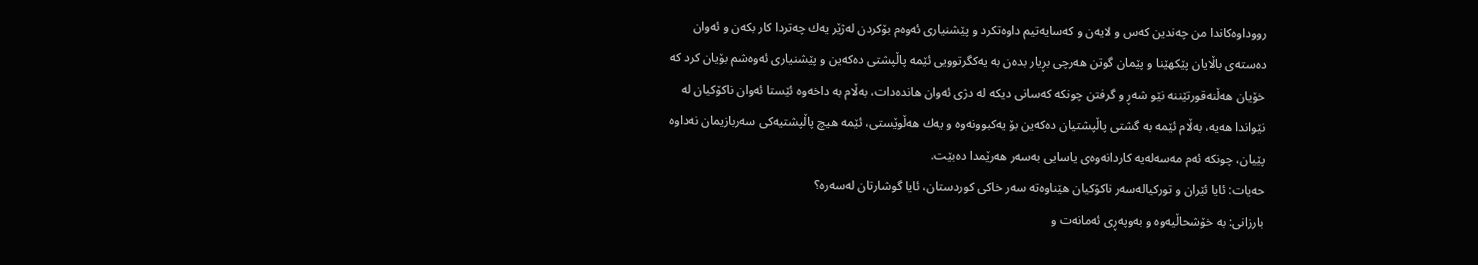رووداوەكاندا من چەندین كەس و لایەن و كەسایەتیم داوەتكرد و پێشنیاری ئەوەم بۆكردن لەژێر یەك چەتردا كار بكەن و ئەوان دەستەی باڵایان پێكهێنا و پێمان گوتن هەرچی بڕیار بدەن بە یەكگرتوویی ئێمە پاڵپشتی دەكەین و پێشنیاری ئەوەشم بۆیان كرد كە خۆیان هەڵنەقورتێننە نێو شەڕ و گرفتن چونكە كەسانی دیكە لە دژی ئەوان هاندەدات، بەڵام بە داخەوە ئێستا ئەوان ناكۆكیان لە نێواندا هەیە، بەڵام ئێمە بە گشتی پاڵپشتیان دەكەین بۆ یەكبوونەوە و یەك هەڵوێستی، ئێمە هیچ پاڵپشتیەكی سەربازیمان نەداوە پێیان، چونكە ئەم مەسەلەیە كاردانەوەی یاسایی بەسەر هەرێمدا دەبێت.
حه‌يات: ئایا ئێران و توركیالەسەر ناكۆكیان هێناوەتە سەر خاكی كوردستان، ئایا گوشارتان لەسەرە؟
بارزانی: بە خۆشحاڵیەوە و بەوپەڕی ئەمانەت و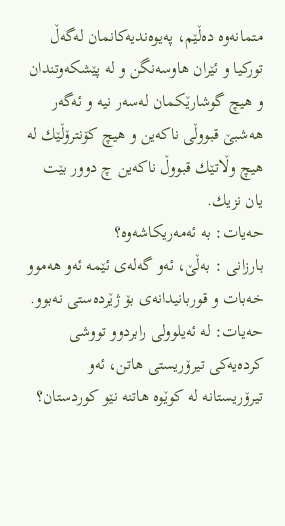متمانەوە دەڵێم، پەیوەندیەكانمان لەگەڵ توركیا و ئێران هاوسەنگن و لە پێشكەوتندان و هیچ گوشارێكمان لەسەر نیە و ئەگەر هەشبێ قبووڵی ناكەین و هیچ كۆنترۆڵێك لە هیچ وڵاتێك قبووڵ ناكەین چ دوور بێت یان نزیك.
حه‌يات: بە ئەمەریكاشەوە؟
بارزانی : بەڵێ، ئەو گەلەی ئێمە ئەو هەموو خەبات و قوربانیدانەی بۆ ژێردەستی نەبوو.
حه‌يات: لە ئەیلوولی رابردوو تووشی كردەیەكی تیرۆریستی هاتن، ئەو تیرۆریستانە لە كوێوە هاتنە نێو كوردستان؟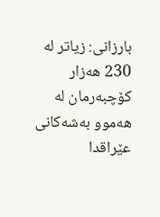بارزانی: زیاتر لە 230 هەزار كۆچبەرمان لە هەموو بەشەكانی عێراقدا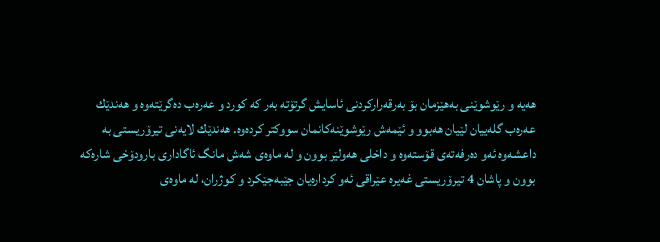هەیە و رێوشوێنی بەهێزمان بۆ بەرقەراركردنی ئاسایش گرتۆتە بەر كە كورد و عەرەب دەگرێتەوە و هەندێك عەرەب گلەییان لێیان هەبوو و ئێمەش رێوشوێنەكانمان سووكتر كردەوە. هەندێك لایەنی تیرۆریستی بە داعشەوە ئەو دەرفەتەی قۆستەوە و داخلی هەولێر بوون و لە ماوەی شەش مانگ ئاگاداری بارودۆخی شارەكە بوون و پاشان 4 تیرۆریستی غەیرە عێراقی ئەو كردارەیان جێبەجێكرد و كوژران، لە ماوەی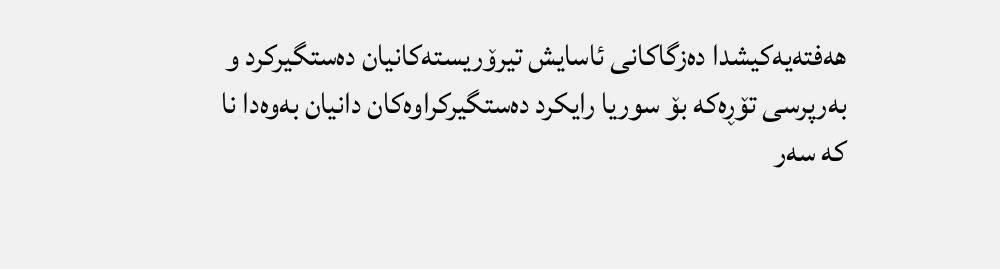هەفتەیەكیشدا دەزگاكانی ئاسایش تیرۆریستەكانیان دەستگیركرد و بەرپرسی تۆڕەكە بۆ سوریا رایكرد دەستگیركراوەكان دانیان بەوەدا نا كە سەر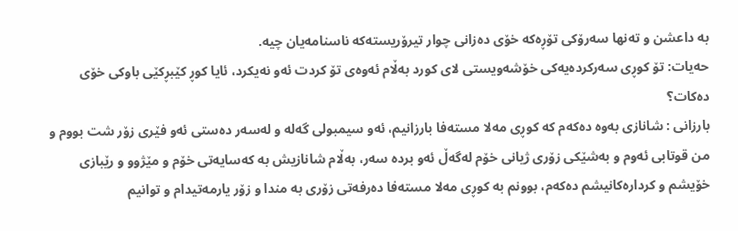بە داعشن و تەنها سەرۆكی تۆڕەكە خۆی دەزانی چوار تیرۆریستەكە ناسنامەیان چیە.
حه‌يات: تۆ كوڕی سەركردەیەكی خۆشەویستی لای كورد بەڵام ئەوەی تۆ كردت ئەو نەیكرد، ئایا كوڕ كێبڕكێی باوكی خۆی دەكات؟
بارزانی : شانازی بەوە دەكەم كە كوڕی مەلا مستەفا بارزانیم، ئەو سیمبولی گەلە و لەسەر دەستی ئەو فێری زۆر شت بووم و من قوتابی ئەوم و بەشێكی زۆری ژیانی خۆم لەگەڵ ئەو بردە سەر، بەڵام شانازیش بە كەسایەتی خۆم و مێژوو و رێبازی خۆیشم و كردارەكانیشم دەكەم، بوونم بە كوڕی مەلا مستەفا دەرفەتی زۆری بە مندا و زۆر یارمەتیدام و توانیم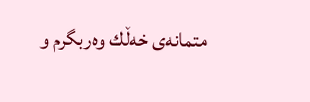متمانەی خەڵك وەربگرم و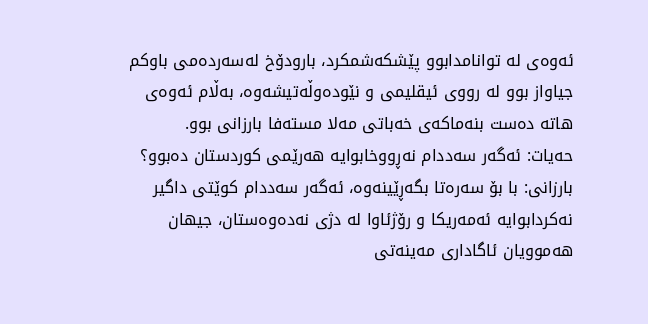ئەوەی لە توانامدابوو پێشكەشمكرد، بارودۆخ لەسەردەمی باوكم جیاواز بوو لە رووی ئیقلیمی و نێودەوڵەتیشەوە، بەڵام ئەوەی هاتە دەست بنەماكەی خەباتی مەلا مستەفا بارزانی بوو.
حه‌يات: ئەگەر سەددام نەڕووخابوایە هەرێمی كوردستان دەبوو؟
بارزانی: با بۆ سەرەتا بگەڕێینەوە، ئەگەر سەددام كوێتی داگیر نەكردابوایە ئەمەریكا و رۆژئاوا لە دژی نەدەوەستان، جیهان هەموویان ئاگاداری مەینەتی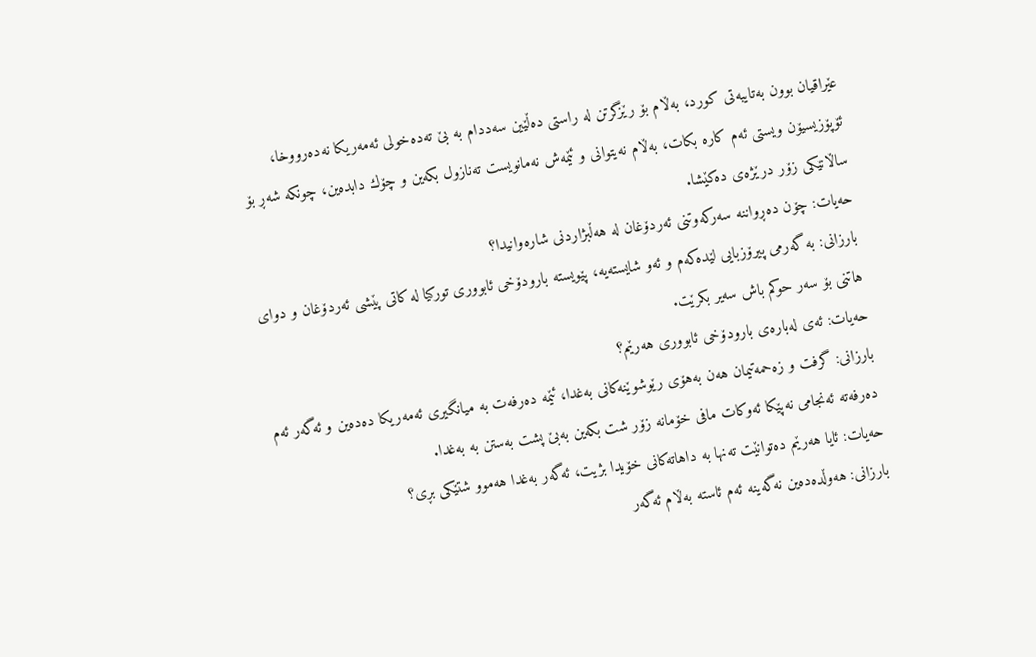عێراقیان بوون بەتایبەتی كورد، بەڵام بۆ رێزگرتن لە راستی دەڵێین سەددام بە بێ تەدەخولی ئەمەریكا نەدەرووخا، ئۆپۆزیسیۆن ویستی ئەم كارە بكات، بەڵام نەیتوانی و ئێمەش نەمانویست تەنازول بكەین و چۆك دابدەین، چونكە شەڕ بۆ ساڵانێكی زۆر درێژەی دەكێشا.
حه‌يات: چۆن دەڕواننە سەركەوتنی ئەردۆغان لە هەڵبژاردنی شارەوانیدا؟
بارزانی: بە گەرمی پیرۆزبایی لێدەكەم و ئەو شایستەیە، پێویستە بارودۆخی ئابووری توركیا لە كاتی پێشی ئەردۆغان و دوای هاتنی بۆ سەر حوكم باش سەیر بكرێت.
حه‌يات: ئەی لەبارەی بارودۆخی ئابووری هەرێم؟
بارزانی: گرفت و زەحمەتیمان هەن بەهۆی رێوشوێنەكانی بەغدا، ئێمە دەرفەت بە میانگیری ئەمەریكا دەدەین و ئەگەر ئەم دەرفەتە ئەنجامی نەپێكا ئەوكات مافی خۆمانە زۆر شت بكەین بەبێ پشت بەستن بە بەغدا.
حه‌يات: ئایا هەرێم دەتوانێت تەنها بە داهاتەكانی خۆیدا بژیت، ئەگەر بەغدا هەموو شتێكی بڕی؟
بارزانی: هەوڵدەدەین نەگەینە ئەم ئاستە بەڵام ئەگەر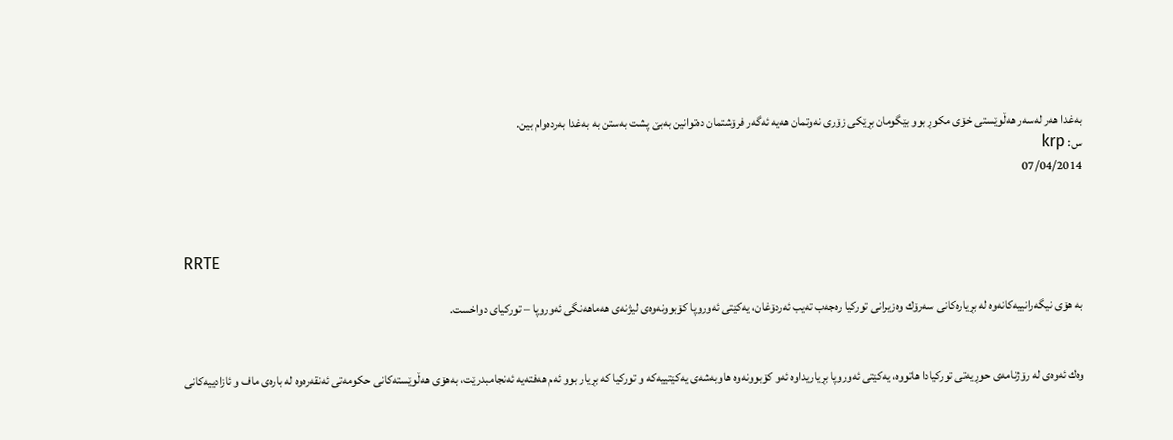بەغدا هەر لەسەر هەڵوێستی خۆی مكوڕ بوو بێگومان بڕێكی زۆری نەوتمان هەیە ئەگەر فرۆشتمان دەتوانین بەبێ پشت بەستن بە بەغدا بەردەوام بین.
س: krp
07/04/2014



RRTE

به‌ هۆی نیگه‌رانییه‌كانه‌وه‌ له‌ بڕیاره‌كانی سه‌رۆك وه‌زیرانی توركیا ره‌جه‌ب ته‌یب ئه‌ردۆغان، یه‌كێتی ئه‌وروپا كۆبوونه‌وه‌ی لیژنه‌ی هه‌ماهه‌نگی ئه‌وروپا – توركیای دواخست.


وه‌ك ئه‌وه‌ی له‌ رۆژنامه‌ی حوڕیه‌تی توركیادا هاتووه‌، یه‌كێتی ئه‌وروپا بڕیاریداوه‌ ئه‌و كۆبوونه‌وه‌ هاوبه‌شه‌ی یه‌كێتییه‌كه‌ و توركیا كه‌ بڕیار بوو ئه‌م هه‌فته‌یه‌ ئه‌نجامبدرێت، به‌هۆی هه‌ڵوێسته‌كانی حكومه‌تی ئه‌نقه‌ره‌وه‌ له‌ باره‌ی ماف و ئازادییه‌كانی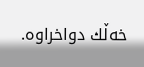خه‌ڵك دواخراوه‌.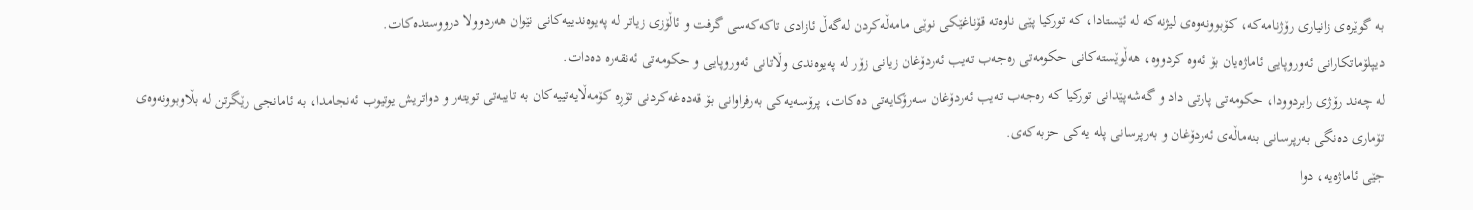به‌ گوێره‌ی زانیاری رۆژنامه‌كه‌، كۆبوونه‌وه‌ی لیژنه‌كه‌ له‌ ئێستادا، كه‌ توركیا پێی ناوه‌ته‌ قۆناغێكی نوێی مامه‌ڵه‌كردن له‌گه‌ڵ ئازادی تاكه‌كه‌سی گرفت و ئاڵۆزی زیاتر له‌ په‌یوه‌ندییه‌كانی نێوان هه‌ردوولا درووستده‌كات.
دیپلۆماتكارانی ئه‌وروپایی ئاماژه‌یان بۆ ئه‌وه‌ كردووه‌، هه‌ڵوێسته‌كانی حكومه‌تی ره‌جه‌ب ته‌یب ئه‌ردۆغان زیانی زۆر له‌ په‌یوه‌ندی وڵاتانی ئه‌وروپایی و حكومه‌تی ئه‌نقه‌ره‌ ده‌دات.
له‌ چه‌ند رۆژی رابردوودا، حكومه‌تی پارتی داد و گه‌شه‌پێدانی توركیا كه‌ ره‌جه‌ب ته‌یب ئه‌ردۆغان سه‌رۆكایه‌تی ده‌كات، پرۆسه‌یه‌كی به‌رفراوانی بۆ قه‌ده‌غه‌كردنی تۆڕه‌ كۆمه‌ڵایه‌تییه‌كان به‌ تایبه‌تی تویته‌ر و دواتریش یوتیوب ئه‌نجامدا، به‌ ئامانجی رێگرتن له‌ بڵاوبوونه‌وه‌ی تۆماری ده‌نگی به‌رپرسانی بنه‌ماڵه‌ی ئه‌ردۆغان و به‌رپرسانی پله‌ یه‌كی حزبه‌كه‌ی‌.
جێی ئاماژه‌یه‌، دوا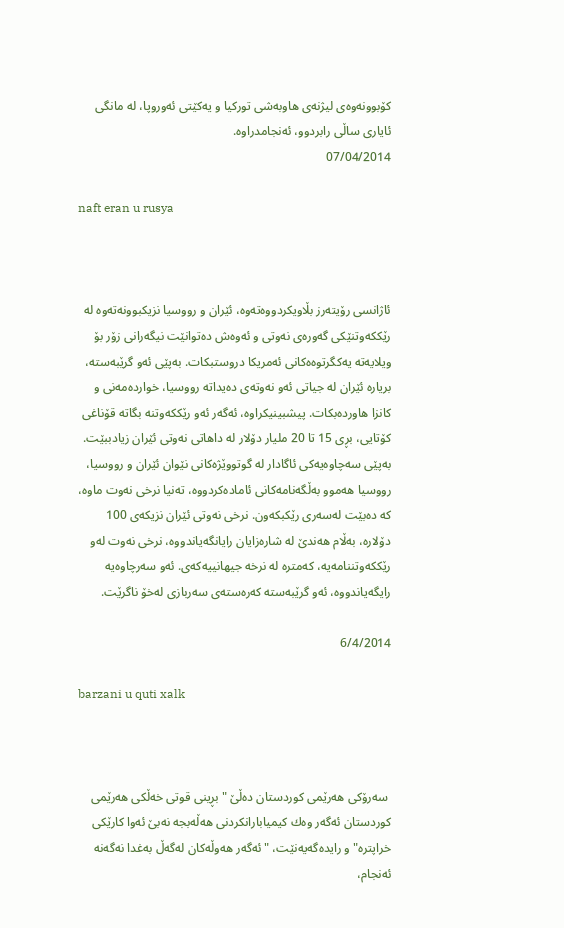كۆبوونه‌وه‌ی لیژنه‌ی هاوبه‌شی توركیا و یه‌كێتی ئه‌وروپا، له‌ مانگی ئایاری ساڵی رابردوو، ئه‌نجامدراوه‌.
07/04/2014

naft eran u rusya



ئاژانسی رۆیتەرز بڵاویكردووەتەوە، ئێران و رووسیا نزیكبوونەتەوە لە رێككەوتنێكی گەورەی نەوتی و ئەوەش دەتوانێت نیگەرانی زۆر بۆ ویلایەتە یەكگرتوەەكانی ئەمریكا دروستبكات. بەپێی ئەو گرێبەستە، بریارە ئێران لە جیاتی ئەو نەوتەی دەیداتە رووسیا، خواردەمەنی و كانزا هاوردەبكات. پیشبینیكراوە، ئەگەر ئەو رێككەوتنە بگاتە قۆناغی كۆتایی، بڕی 15 تا 20 ملیار دۆلار لە داهاتی نەوتی ئێران زیادببێت. بەپێی سەچاوەیەكی ئاگادار لە گوتووێژەكانی نێوان ئێران و رووسیا، رووسیا هەموو بەڵگەنامەكانی ئامادەكردووە، تەنیا نرخی نەوت ماوە، كە دەبێت لەسەری رێكبكەون. نرخی نەوتی ئێران نزیكەی 100 دۆلارە، بەڵام هەندێ لە شارەزایان رایانگەیاندووە، نرخی نەوت لەو رێككەوتننامەیە، كەمترە لە نرخە جیهانییەكەی. ئەو سەرچاوەیە رایگەیاندووە، ئەو گرێبەستە كەرەستەی سەربازی لەخۆ ناگرێت.

6/4/2014

barzani u quti xalk



 سەرۆكی هەرێمی كوردستان دەڵێ "بڕینی قوتی خەڵكی هەرێمی كوردستان ئەگەر وەك كیمیابارانكردنی هەڵەبجە نەبێ ئەوا كارێكی خراپترە" و رایدەگەیەنێت، "ئەگەر هەوڵەكان لەگەڵ بەغدا نەگەنە ئەنجام،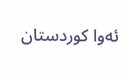ئەوا كوردستان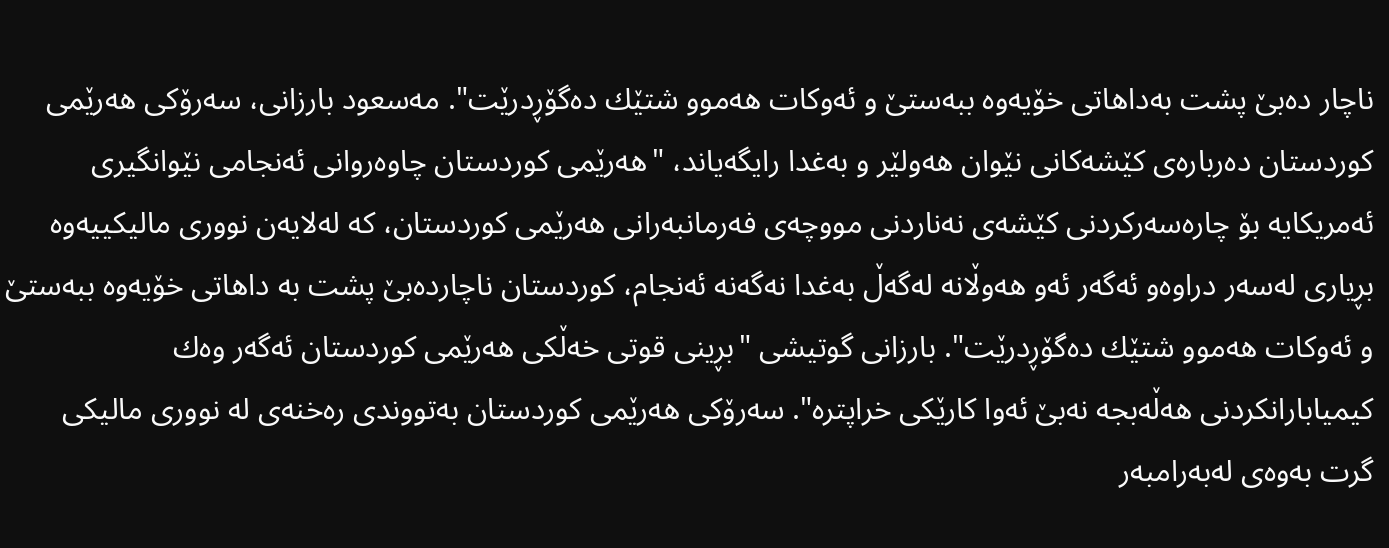ناچار دەبێ پشت بەداهاتی خۆیەوە ببەستێ و ئەوكات هەموو شتێك دەگۆڕدرێت". مەسعود بارزانی، سەرۆكی هەرێمی كوردستان دەربارەی كێشەكانی نێوان هەولێر و بەغدا رایگەیاند، "هەرێمی كوردستان چاوەروانی ئەنجامی نێوانگیری ئەمریكایە بۆ چارەسەركردنی كێشەی نەناردنی مووچەی فەرمانبەرانی هەرێمی كوردستان، كە لەلایەن نووری مالیكییەوە بڕیاری لەسەر دراوەو ئەگەر ئەو هەوڵانە لەگەڵ بەغدا نەگەنە ئەنجام، كوردستان ناچاردەبێ پشت بە داهاتی خۆیەوە ببەستێ و ئەوكات هەموو شتێك دەگۆڕدرێت". بارزانی گوتیشی "بڕینی قوتی خەڵكی هەرێمی كوردستان ئەگەر وەك كیمیابارانكردنی هەڵەبجە نەبێ ئەوا كارێكی خراپترە". سەرۆكی هەرێمی كوردستان بەتووندی رەخنەی لە نووری مالیكی گرت بەوەی لەبەرامبەر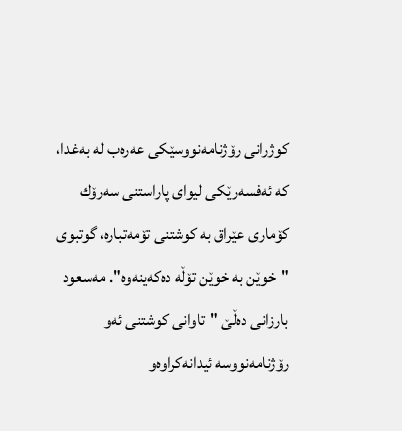كوژرانی رۆژنامەنووسێكی عەرەب لە بەغدا، كە ئەفسەرێكی لیوای پاراستنی سەرۆك كۆماری عێراق بە كوشتنی تۆمەتبارە، گوتبوی "خوێن بە خوێن تۆڵە دەكەینەوە". مەسعود بارزانی دەڵێ "تاوانی كوشتنی ئەو رۆژنامەنووسە ئیدانەكراوەو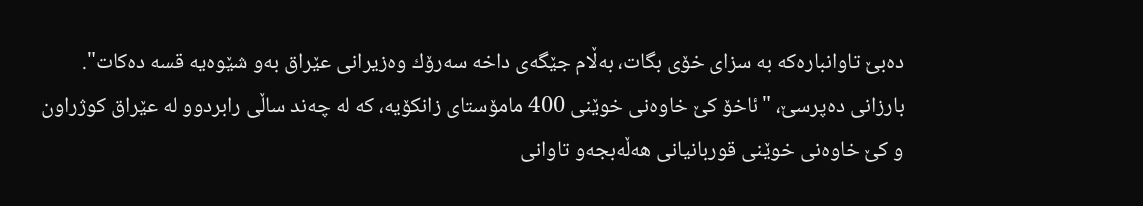دەبێ تاوانبارەكە بە سزای خۆی بگات، بەڵام جێگەی داخە سەرۆك وەزیرانی عێراق بەو شێوەیە قسە دەكات". بارزانی دەپرسێ، "ئاخۆ كێ خاوەنی خوێنی 400 مامۆستای زانكۆیە، كە لە چەند ساڵی رابردوو لە عێراق كوژراون و كێ خاوەنی خوێنی قوربانیانی هەڵەبجەو تاوانی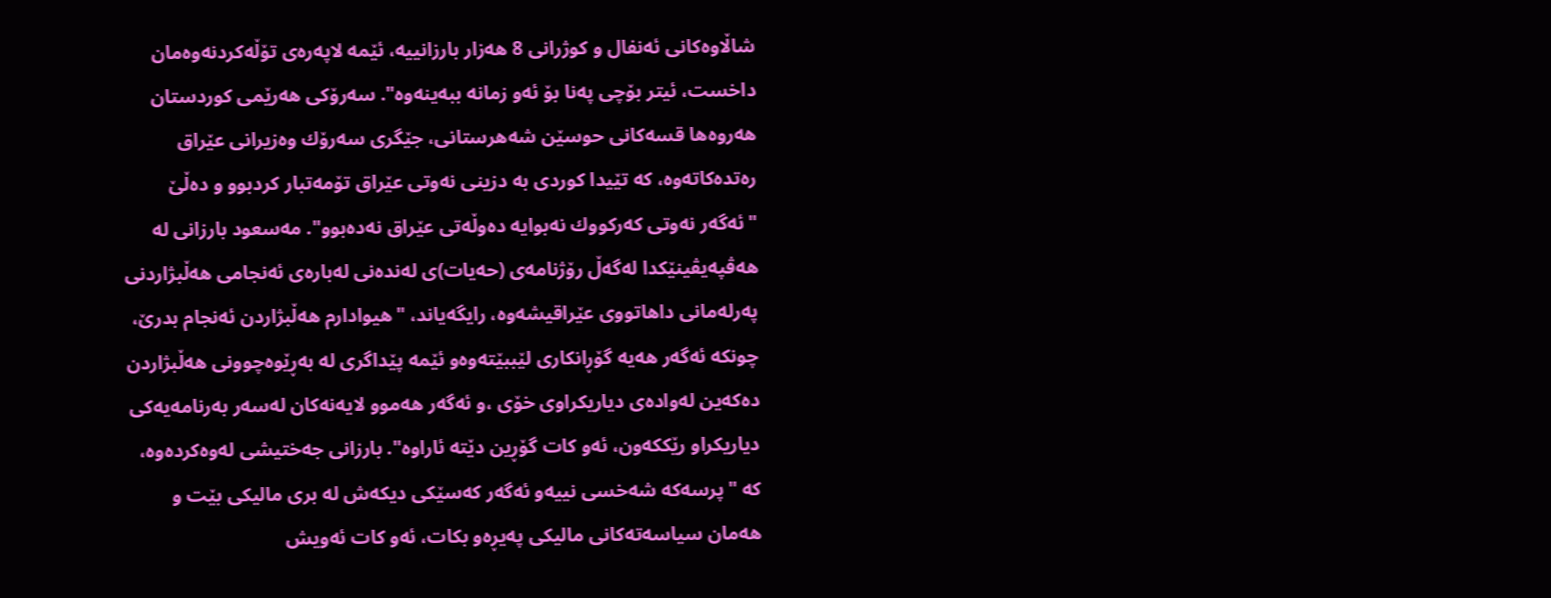شاڵاوەكانی ئەنفال و كوژرانی 8 هەزار بارزانییە، ئێمە لاپەرەی تۆڵەكردنەوەمان داخست، ئیتر بۆچی پەنا بۆ ئەو زمانە ببەینەوە". سەرۆكی هەرێمی كوردستان هەروەها قسەكانی حوسێن شەهرستانی، جێگری سەرۆك وەزیرانی عێراق رەتدەكاتەوە، كە تێیدا كوردی بە دزینی نەوتی عێراق تۆمەتبار كردبوو و دەڵێ "ئەگەر نەوتی كەركووك نەبوایە دەوڵەتی عێراق نەدەبوو". مەسعود بارزانی لە هەڤپەیڤینێكدا لەگەڵ رۆژنامەی (حەیات)ی لەندەنی لەبارەی ئەنجامی هەڵبژاردنی پەرلەمانی داهاتووی عێراقیشەوە، رایگەیاند، "هیوادارم هەڵبژاردن ئەنجام بدرێ، چونكە ئەگەر هەیە گۆڕانكاری لێببێتەوەو ئێمە پێداگری لە بەڕێوەچوونی هەڵبژاردن دەكەین لەوادەی دیاریكراوی خۆی ،و ئەگەر هەموو لایەنەكان لەسەر بەرنامەیەكی دیاریكراو رێككەون، ئەو كات گۆڕین دێتە ئاراوە". بارزانی جەختیشی لەوەكردەوە، كە "پرسەكە شەخسی نییەو ئەگەر كەسێكی دیكەش لە بری مالیكی بێت و هەمان سیاسەتەكانی مالیكی پەیڕەو بكات، ئەو كات ئەویش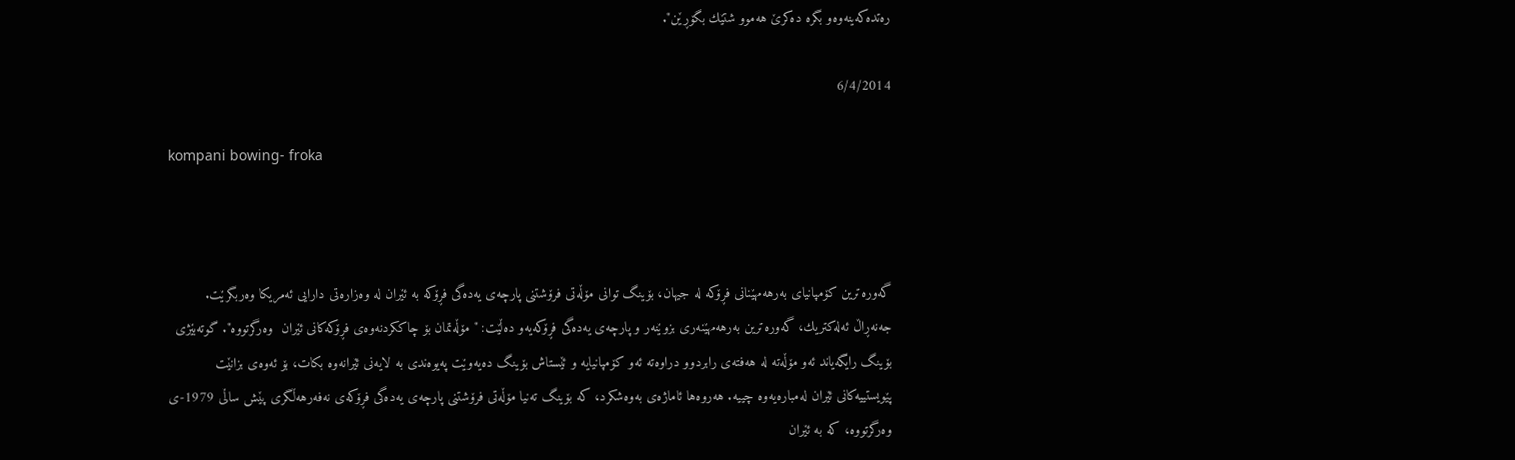رەتدەكەینەوەو بگرە دەكرێ هەموو شتێك بگۆڕێن".

6/4/2014

kompani bowing- froka



گەورەترین كۆمپانیای بەرهەمهێنانی فڕۆكە لە جیهان، بۆینگ توانی مۆڵەتی فرۆشتنی پارچەی یەدەگی فڕۆكە بە ئێران لە وەزارەتی دارایی ئەمریكا وەربگرێت. جەنەڕاڵ ئەلەكتریك، گەورەترین بەرهەمهێنەری بزوێنەر و پارچەی یەدەگی فڕۆكەیەو دەڵێت: "مۆڵەتمان بۆ چاككردنەوەی فڕۆكەكانی ئێران  وەرگرتووە". گوتەبێژی بۆینگ رایگەیاند ئەو مۆڵەتە لە هەفتەی رابردوو دراوەتە ئەو كۆمپانیایە و ئێستاش بۆینگ دەیەوێت پەیوەندی بە لایەنی ئێرانەوە بكات، بۆ ئەوەی بزانێت پێویستییەكانی ئێران لەمبارەیەوە چییە. هەروەها ئاماژەی بەوەشكرد، كە بۆینگ تەنیا مۆڵەتی فرۆشتنی پارچەی یەدەگی فڕۆكەی نەفەرهەڵگری پێش ساڵی 1979-ی وەرگرتووە، كە بە ئێران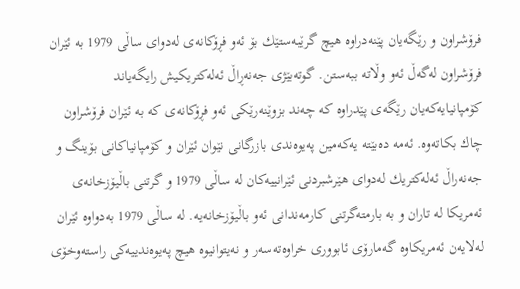فرۆشراون و رێگەیان پێنەدراوە هیچ گرێبەستێك بۆ ئەو فڕۆكانەی لەدوای ساڵی 1979 بە ئێران فرۆشراون لەگەڵ ئەو وڵاتە ببەستن. گوتەبێژی جەنەڕاڵ ئەلەكتریكیش رایگەیاند كۆمپانیایەكەیان رێگەی پێدراوە كە چەند بزوێنەرێكی ئەو فڕۆكانەی كە بە ئێران فرۆشراون چاك بكاتەوە. ئەمە دەبێتە یەكەمین پەیوەندی بازرگانی نێوان ئێران و كۆمپانیاكانی بۆینگ و جەنەراڵ ئەلەكتریك لەدوای هێرشبردنی ئێرانییەكان لە ساڵی 1979 و گرتنی باڵیۆزخانەی ئەمریكا لە تاران و بە بارمتەگرتنی كارمەندانی ئەو باڵیۆزخانەیە. لە ساڵی 1979 بەدواوە ئێران لەلایەن ئەمریكاوە گەمارۆی ئابووری خراوەتەسەر و نەیتوانیوە هیچ پەیوەندییەكی راستەوخۆی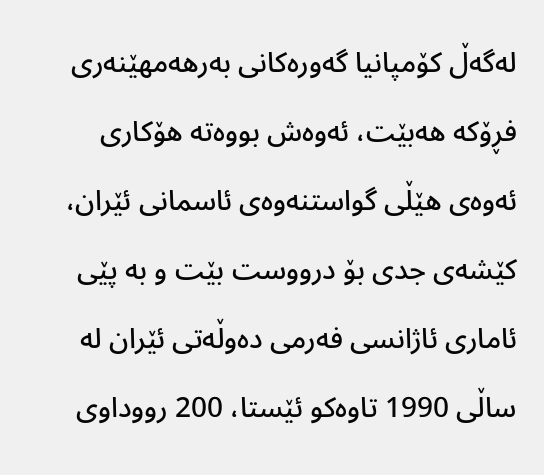لەگەڵ كۆمپانیا گەورەكانی بەرهەمهێنەری فڕۆكە هەبێت، ئەوەش بووەتە هۆكاری ئەوەی هێڵی گواستنەوەی ئاسمانی ئێران، كێشەی جدی بۆ درووست بێت و بە پێی ئاماری ئاژانسی فەرمی دەوڵەتی ئێران لە ساڵی 1990 تاوەكو ئێستا، 200 رووداوی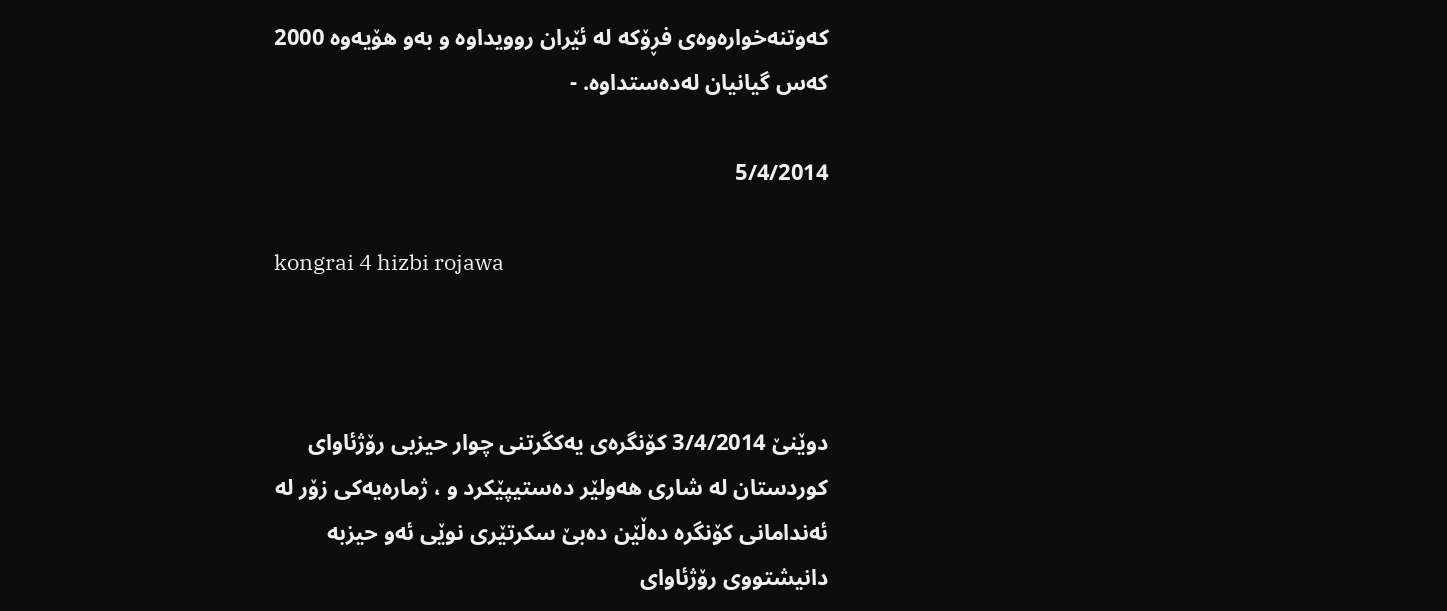كەوتنەخوارەوەی فڕۆكە لە ئێران روویداوە و بەو هۆیەوە 2000 كەس گیانیان لەدەستداوە. -

5/4/2014

kongrai 4 hizbi rojawa



دوێنێ 3/4/2014 كۆنگرەی یەكگرتنی چوار حیزبی رۆژئاوای كوردستان لە شاری هەولێر دەستیپێكرد و ، ژمارەیەكی زۆر لە ئەندامانی كۆنگرە دەڵێن دەبێ سكرتێری نوێی ئەو حیزبە دانیشتووی رۆژئاوای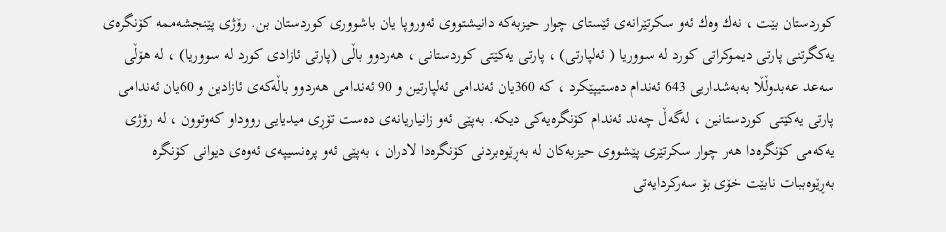كوردستان بێت ، نەك وەك ئەو سكرتێرانەی ئێستای چوار حیزبەكە دانیشتووی ئەوروپا یان باشووری كوردستان بن. رۆژی پێنجشەممە كۆنگرەی یەكگرتنی پارتی دیموكراتی كورد لە سووریا ( ئەلپارتی) ، پارتی یەكێتی كوردستانی ، هەردوو باڵی (پارتی ئازادی كورد لە سووریا) ، لە هۆڵی سەعد عەبدوڵڵا بەبەشداریی 643 ئەندام دەستیپێكرد ، كە 360یان ئەندامی ئەلپارتین و 90 ئەندامی هەردوو باڵەكەی ئازادین و 60یان ئەندامی پارتی یەكێتی كوردستانین ، لەگەڵ چەند ئەندام كۆنگرەیەكی دیكە. بەپێی ئەو زانیاریانەی دەست تۆڕی میدیایی رووداو كەوتوون ، لە رۆژی یەكەمی كۆنگرەدا هەر چوار سكرتێری پێشووی حیزبەكان لە بەڕێوەبردنی كۆنگرەدا لادران ، بەپێی ئەو پرەنسیپەی ئەوەی دیوانی كۆنگرە بەڕێوەببات نابێت خۆی بۆ سەركردایەتی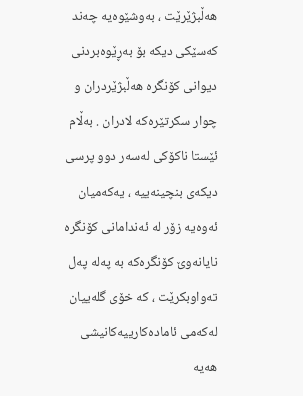هەڵبژێرێت ، بەوشێوەیە چەند كەسێكی دیكە بۆ بەڕێوەبردنی دیوانی كۆنگرە هەڵبژێردران و چوار سكرتێرەكە لادران . بەڵام ئێستا ناكۆكی لەسەر دوو پرسی دیكەی بنچینەییە ، یەكەمیان ئەوەیە زۆر لە ئەندامانی كۆنگرە نایانەوێ كۆنگرەكە بە پەلە پەل تەواوبكرێت ، كە خۆی گلەییان لەكەمی ئامادەكارییەكانیشی هەیە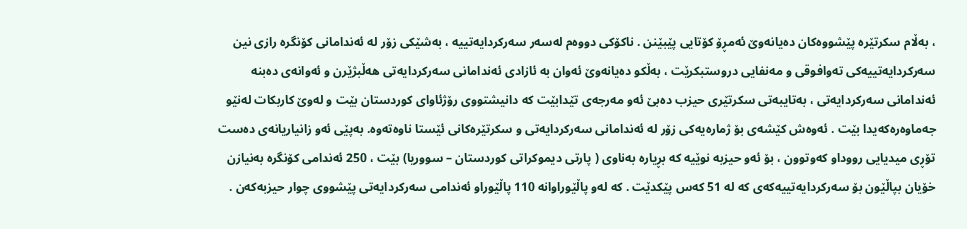، بەڵام سكرتێرە پێشووەكان دەیانەوێ ئەمڕۆ كۆتایی پێبێنن . ناكۆكی دووەم لەسەر سەركردایەتییە ، بەشێكی زۆر لە ئەندامانی كۆنگرە رازی نین سەركردایەتییەكی تەوافوقی و مەنفایی دروستبكرێت ، بەڵكو دەیانەوێ ئەوان بە ئازادی ئەندامانی سەركردایەتی هەڵبژێرن و ئەوانەی دەبنە ئەندامانی سەركردایەتی ، بەتایبەتی سكرتێری حیزب دەبێ ئەو مەرجەی تێدابێت كە دانیشتووی رۆژئاوای كوردستان بێت و لەوێ كاربكات لەنێو جەماوەرەكەیدا بێت . ئەوەش كێشەی بۆ ژمارەیەكی زۆر لە ئەندامانی سەركردایەتی و سكرتێرەكانی ئێستا ناوەتەوە. بەپێی ئەو زانیاریانەی دەست تۆڕی میدیایی رووداو كەوتوون ، بۆ ئەو حیزبە نوێیە كە بڕیارە بەناوی ( پارتی دیموكراتی كوردستان – سووریا) بێت ، 250 ئەندامی كۆنگرە بەنیازن خۆیان بپاڵێون بۆ سەركردایەتییەكەی كە لە 51 كەس پێكدێت . كە لەو پاڵێوراوانە 110 پاڵێوراو ئەندامی سەركردایەتی پێشووی چوار حیزبەكەن .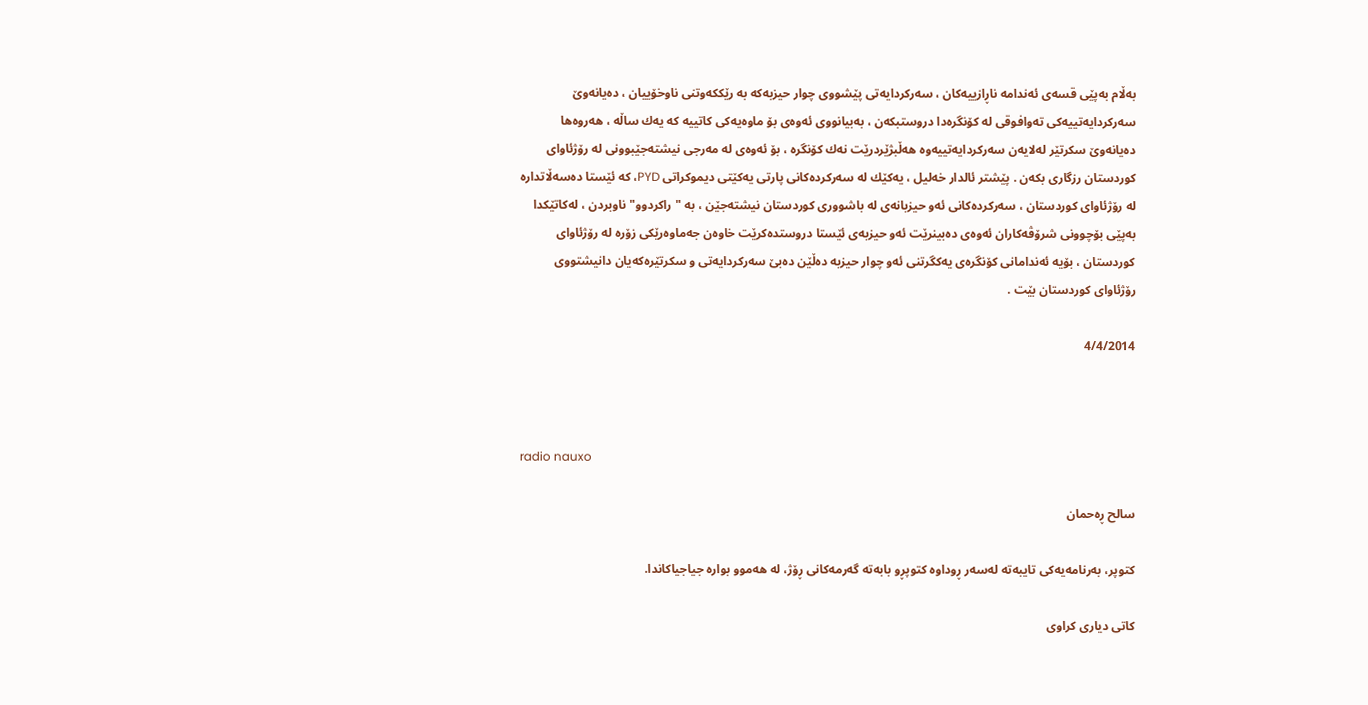بەڵام بەپێی قسەی ئەندامە ناڕازییەكان ، سەركردایەتی پێشووی چوار حیزبەكە بە رێككەوتنی ناوخۆییان ، دەیانەوێ سەركردایەتییەكی تەوافوقی لە كۆنگرەدا دروستبكەن ، بەبیانووی ئەوەی بۆ ماوەیەكی كاتییە كە یەك ساڵە ، هەروەها دەیانەوێ سكرتێر لەلایەن سەركردایەتییەوە هەڵبژێردرێت نەك كۆنگرە ، بۆ ئەوەی لە مەرجی نیشتەجێبوونی لە رۆژئاوای كوردستان رزگاری بكەن . پێشتر ئالدار خەلیل ، یەكێك لە سەركردەكانی پارتی یەكێتی دیموكراتی PYD، كە ئێستا دەسەڵاتدارە لە رۆژئاوای كوردستان ، سەركردەكانی ئەو حیزبانەی لە باشووری كوردستان نیشتەجێن ، بە "راكردوو" ناوبردن ، لەكاتێكدا بەپێی بۆچوونی شرۆڤەكاران ئەوەی دەبینرێت ئەو حیزبەی ئێستا دروستدەكرێت خاوەن جەماوەرێكی زۆرە لە رۆژئاوای كوردستان ، بۆیە ئەندامانی كۆنگرەی یەكگرتنی ئەو چوار حیزبە دەڵێن دەبێ سەركردایەتی و سكرتێرەكەیان دانیشتووی رۆژئاوای كوردستان بێت .

4/4/2014



radio nauxo

سالح ڕه‌حمان

كتوپر، به‌رنامه‌یه‌كی‌ تایبه‌ته‌ له‌سه‌ر ڕوداوه‌ كتوپڕ‌و بابه‌ته ‌گه‌رمه‌كانی‌ ڕۆژ، له‌ هه‌موو بواره‌ جیاجیاكاندا.

كاتی‌ دیاری‌ كراوی‌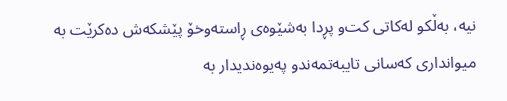نیه‌، به‌ڵكو له‌كاتی‌ كت‌و پڕدا به‌شێوه‌ی‌ ڕاسته‌وخۆ پێشكه‌ش ده‌كرێت به‌ میوانداری‌ كه‌سانی‌ تایبه‌تمه‌ند‌و په‌یوه‌ندیدار به‌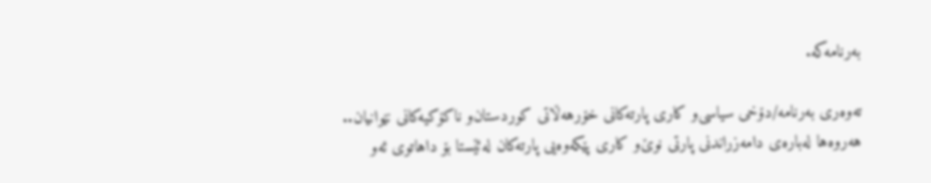به‌رنامه‌كه‌.

ته‌وه‌ری‌ به‌رنامه/دۆخی‌ سیاسی‌‌و كاری‌ پارته‌كانی‌ خۆرهه‌ڵاتی‌ كوردستان‌و ناكۆكیه‌كانی‌ نێوانیان.. هه‌روه‌ها له‌باره‌ی‌ دامه‌زراندنی‌ پارتی‌ نوێ‌‌و كاری‌ پێكه‌وه‌یی پارته‌كان له‌ئێستا بۆ داهاتوی‌ ئه‌و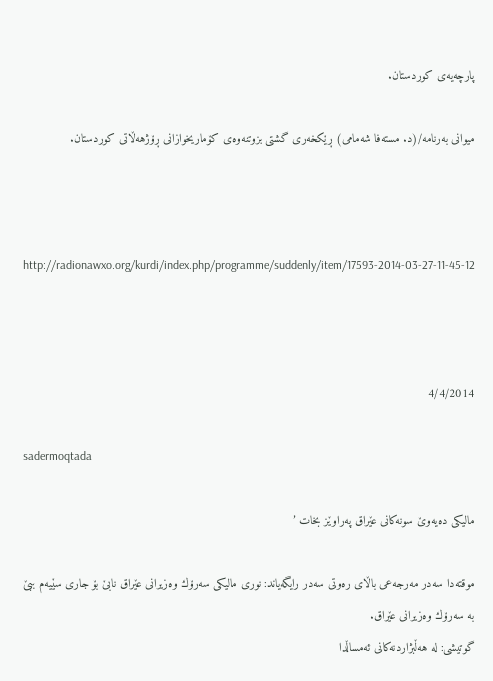پارچه‌یه‌ی‌ كوردستان.

میوانی به‌رنامه‌/(د. مسته‌فا شه‌مامی‌) ڕێكخه‌ری گشتی بزوتنه‌وه‌ی كۆماریخوازانی ڕۆژهه‌ڵاتی كوردستان.



http://radionawxo.org/kurdi/index.php/programme/suddenly/item/17593-2014-03-27-11-45-12



4/4/2014

sadermoqtada

مالیكی ده‌یه‌وێ سونه‌كانی عێراق په‌راوێز بخات ’

موقته‌دا سه‌در مه‌رجه‌عی باڵای ره‌وتی سه‌در رایگه‌یاند: نوری مالیكی سه‌رۆك وه‌زیرانی عێراق نابێ بۆ جاری سێیه‌م ببێ به‌ سه‌رۆك وه‌زیرانی عێراق.
گوتیشی: له‌ هه‌ڵبژاردنه‌كانی ئه‌مساڵدا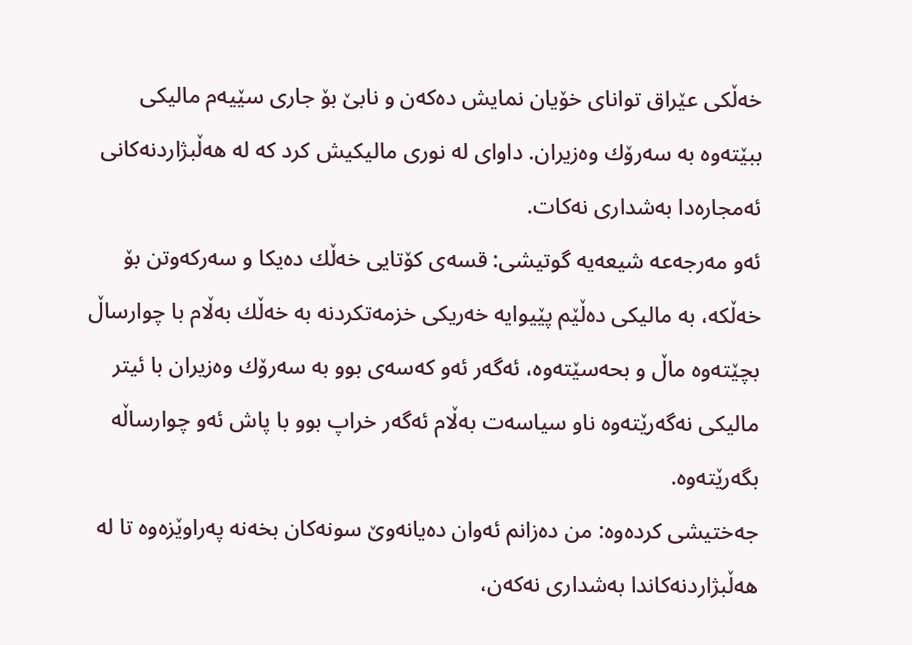خه‌ڵكی عێراق توانای خۆیان نمایش ده‌كه‌ن و نابێ بۆ جاری سێیه‌م مالیكی ببێته‌وه‌ به‌ سه‌رۆك وه‌زیران. داوای له‌ نوری مالیكیش كرد كه‌ له‌ هه‌ڵبژاردنه‌كانی ئه‌مجاره‌دا به‌شداری نه‌كات.
ئه‌و مه‌رجه‌عه‌ شیعه‌یه‌ گوتیشی: قسه‌ی كۆتایی خه‌ڵك ده‌یكا و سه‌ركه‌وتن بۆ خه‌ڵكه‌، به‌ مالیكی ده‌ڵێم پێیوایه‌ خه‌ریكی خزمه‌تكردنه‌ به‌ خه‌ڵك به‌ڵام با چوارساڵ بچێته‌وه‌ ماڵ و بحه‌سێته‌وه‌، ئه‌گه‌ر ئه‌و كه‌سه‌ی بوو به‌ سه‌رۆك وه‌زیران با ئیتر مالیكی نه‌گه‌رێته‌وه‌ ناو سیاسه‌ت به‌ڵام ئه‌گه‌ر خراپ بوو با پاش ئه‌و چوارساڵه‌ بگه‌رێته‌وه‌.
جه‌ختیشی كرده‌وه‌: من ده‌زانم ئه‌وان ده‌یانه‌وێ سونه‌كان بخه‌نه‌ په‌راوێزه‌وه‌ تا له‌ هه‌ڵبژاردنه‌كاندا به‌شداری نه‌كه‌ن،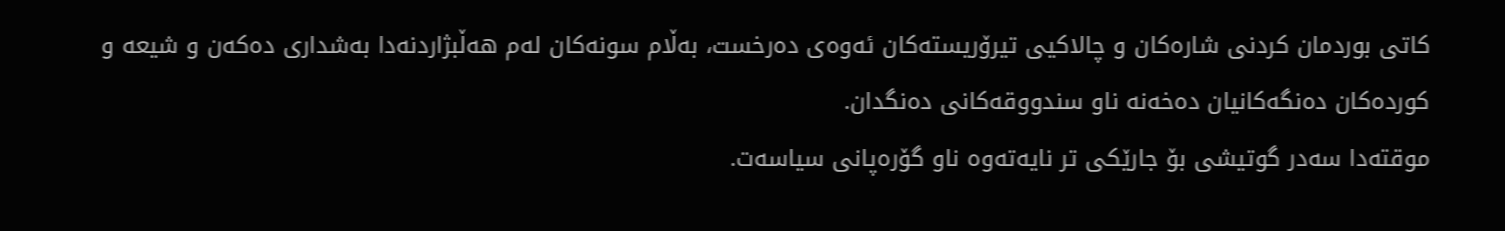كاتی بوردمان كردنی شاره‌كان و چالاكیی تیرۆریسته‌كان ئه‌وه‌ی ده‌رخست، به‌ڵام سونه‌كان له‌م هه‌ڵبژاردنه‌دا به‌شداری ده‌كه‌ن و شیعه‌ و كورده‌كان ده‌نگه‌كانیان ده‌خه‌نه‌ ناو سندووقه‌كانی ده‌نگدان.
موقته‌دا سه‌در گوتیشی بۆ جارێكی تر نایه‌ته‌وه‌ ناو گۆره‌پانی سیاسه‌ت.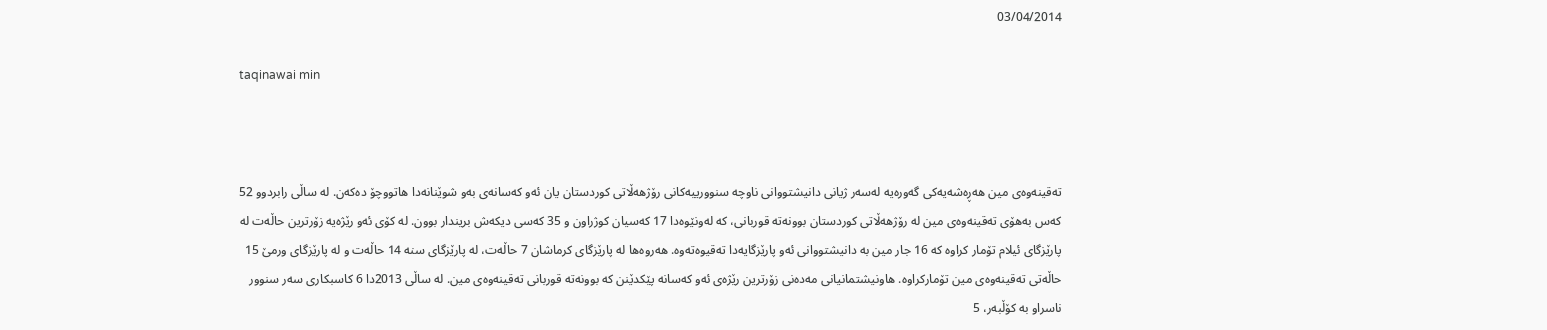03/04/2014

taqinawai min



تەقینەوەی مین هەڕەشەیەکی گەورەیە لەسەر ژیانی دانیشتووانی ناوچە سنوورییەکانی رۆژهەڵاتی کوردستان یان ئەو کەسانەی بەو شوێنانەدا هاتووچۆ دەکەن. لە ساڵی رابردوو 52 کەس بەهۆی تەقینەوەی مین لە رۆژهەڵاتی کوردستان بوونەتە قوربانی، کە لەونێوەدا 17 کەسیان کوژراون و 35 کەسی دیکەش بریندار بوون. لە کۆی ئەو رێژەیە زۆرترین حاڵەت لە پارێزگای ئیلام تۆمار کراوە کە 16 جار مین بە دانیشتووانی ئەو پارێزگایەدا تەقیوەتەوە. هەروەها لە پارێزگای کرماشان 7 حاڵەت، لە پارێزگای سنە 14 حاڵەت و لە پارێزگای ورمێ 15 حاڵەتی تەقینەوەی مین تۆمارکراوە. هاونیشتمانیانی مەدەنی زۆرترین رێژەی ئەو کەسانە پێکدێنن کە بوونەتە قوربانی تەقینەوەی مین. لە ساڵی 2013دا 6 کاسبکاری سەر سنوور ناسراو بە کۆڵبەر، 5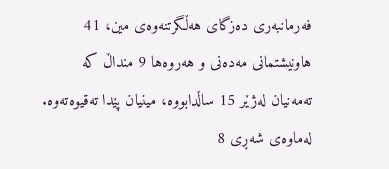فەرمانبەری دەزگای هەڵگرتنەوەی مین، 41 هاونیشتمانی مەدەنی و هەروەها 9 منداڵ کە تەمەنیان لەژێر 15 ساڵدابووە، مینیان پێدا تەقیوەتەوە. لەماوەی شەڕی 8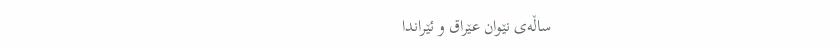ساڵەی نێوان عێراق و ئێراندا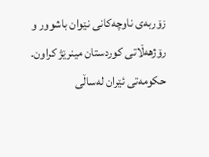زۆربەی ناوچەکانی نێوان باشوور و رۆژهەڵاتی کوردستان مینرێژ کراون. حکومەتی ئێران لەساڵی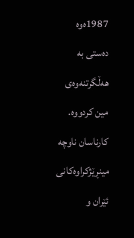1987ەوە دەستی بە هەڵگرتنەوەی مین کردووە. کارناسان ناوچە مینڕێژکراوەکانی ئێران و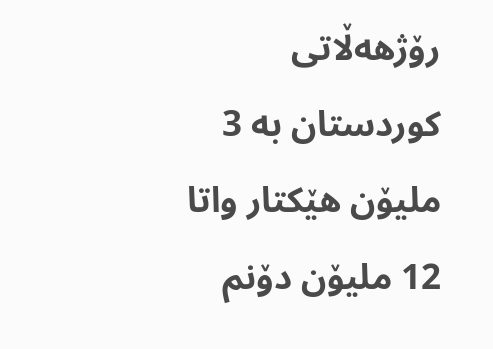رۆژهەڵاتی کوردستان بە 3 ملیۆن هێکتار واتا 12 ملیۆن دۆنم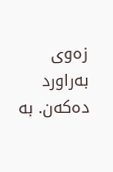زەوی بەراورد دەکەن. بە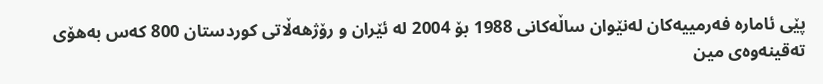پێی ئامارە فەرمییەکان لەنێوان ساڵەکانی 1988 بۆ 2004 لە ئێران و رۆژهەڵاتی کوردستان 800 کەس بەهۆی تەقینەوەی مین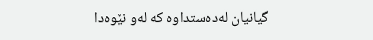گیانیان لەدەستداوە کە لەو نێوەدا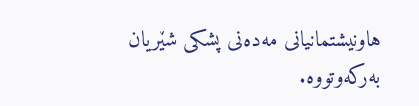هاونیشتمانیانی مەدەنی پشکی شێریان بەرکەوتووە.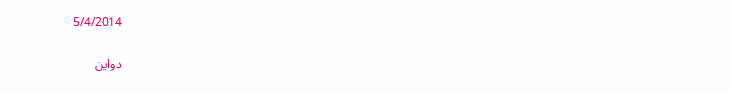5/4/2014

دواین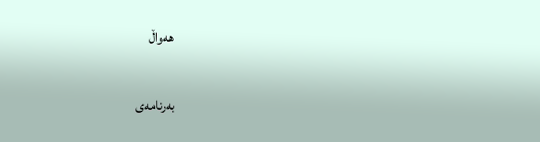هه‌واڵ

به‌رنامه‌ی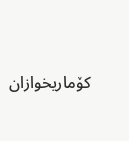کۆماریخوازان